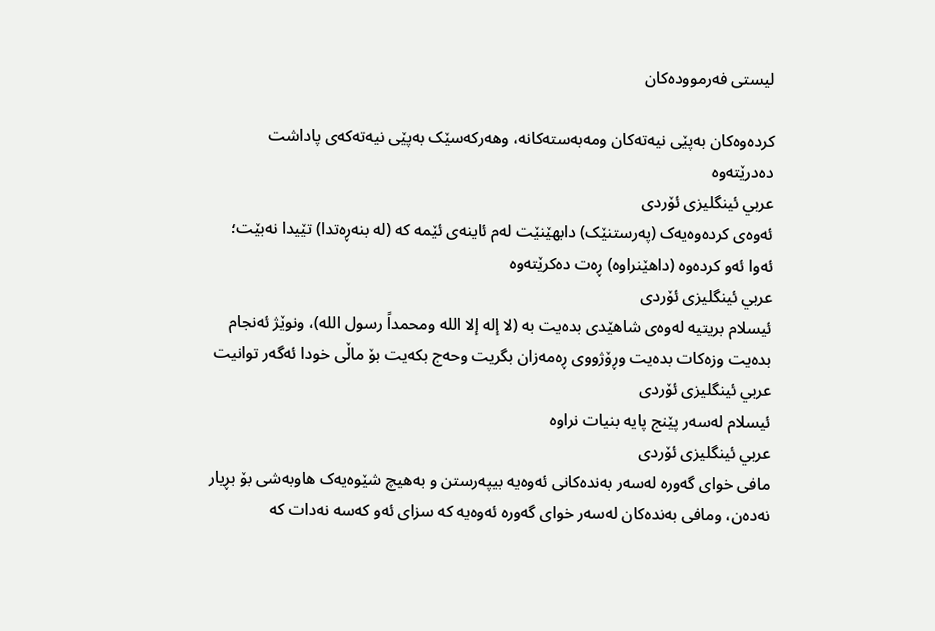لیستی فەرموودەکان

کردەوەکان بەپێی نیەتەکان ومەبەستەکانە، وهەرکەسێک بەپێی نیەتەکەى پاداشت دەدرێتەوە
عربي ئینگلیزی ئۆردی
ئەوەی کردەوەیەک (پەرستنێک) دابهێنێت لەم ئاینەی ئێمە کە (لە بنەڕەتدا) تێیدا نەبێت؛ ئەوا ئەو کردەوە (داهێنراوە) ڕەت دەکرێتەوە
عربي ئینگلیزی ئۆردی
ئیسلام بریتیە لەوەى شاهێدی بدەیت بە (لا إله إلا الله ومحمداً رسول الله)، ونوێژ ئەنجام بدەیت وزەکات بدەیت وڕۆژووی ڕەمەزان بگریت وحەج بکەیت بۆ ماڵی خودا ئەگەر توانیت
عربي ئینگلیزی ئۆردی
ئیسلام لەسەر پێنج پایە بنیات نراوە
عربي ئینگلیزی ئۆردی
مافى خواى گەورە لەسەر بەندەکانى ئەوەیە بیپەرستن و بەهیچ شێوەیەک هاوبەشی بۆ بڕیار نەدەن، ومافى بەندەکان لەسەر خواى گەورە ئەوەیە کە سزای ئەو کەسە نەدات کە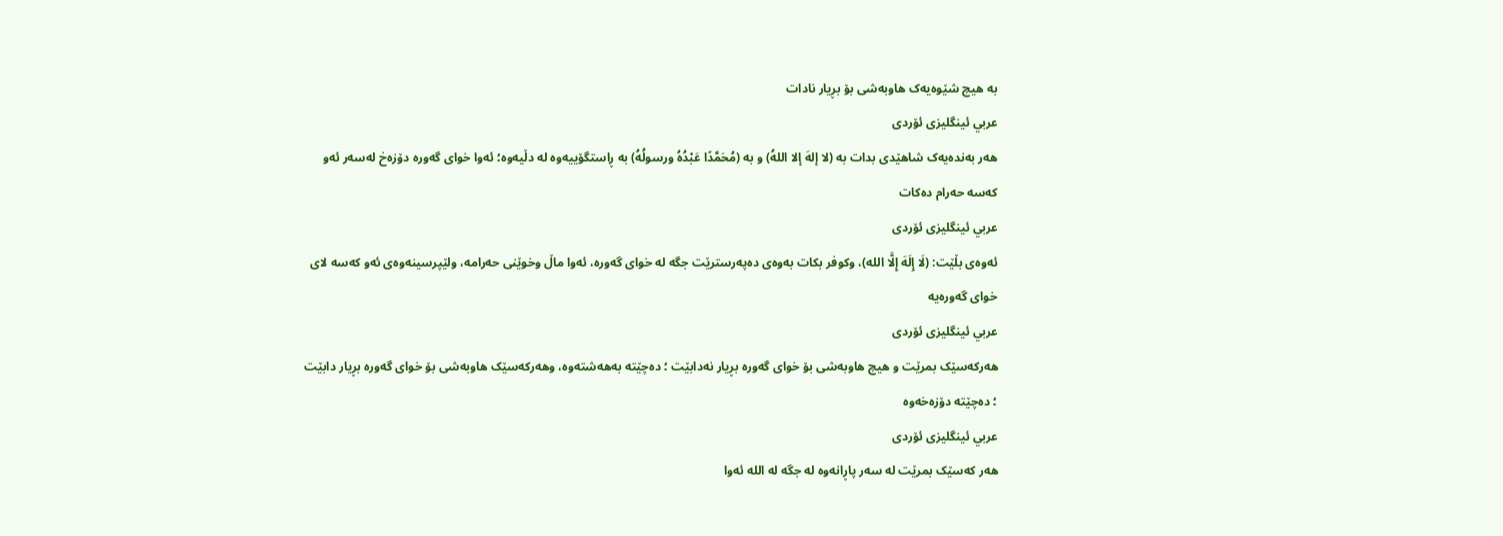بە هیچ شێوەیەک هاوبەشی بۆ بڕیار نادات
عربي ئینگلیزی ئۆردی
هەر بەندەیەک شاهێدی بدات بە (لا إلهَ إلا اللهُ) و بە (مُحَمَّدًا عَبْدُهُ ورسولُهُ) بە ڕاستگۆییەوە لە دڵیەوە؛ ئەوا خوای گەورە دۆزەخ لەسەر ئەو کەسە حەرام دەکات
عربي ئینگلیزی ئۆردی
ئەوەی بڵێت: (لَا إِلَهَ إِلَّا الله)، وکوفر بکات بەوەی دەپەرسترێت جگە لە خوای گەورە، ئەوا ماڵ وخوێنی حەرامە، ولێپرسینەوەی ئەو کەسە لای خوای گەورەیە
عربي ئینگلیزی ئۆردی
هەرکەسێک بمرێت و هیچ هاوبەشی بۆ خواى گەورە بڕیار نەدابێت ؛ دەچێتە بەهەشتەوە، وهەرکەسێک هاوبەشی بۆ خواى گەورە بڕیار دابێت ؛ دەچێتە دۆزەخەوە
عربي ئینگلیزی ئۆردی
هەر کەسێک بمرێت لە سەر پاڕانەوە لە جگە لە الله ئەوا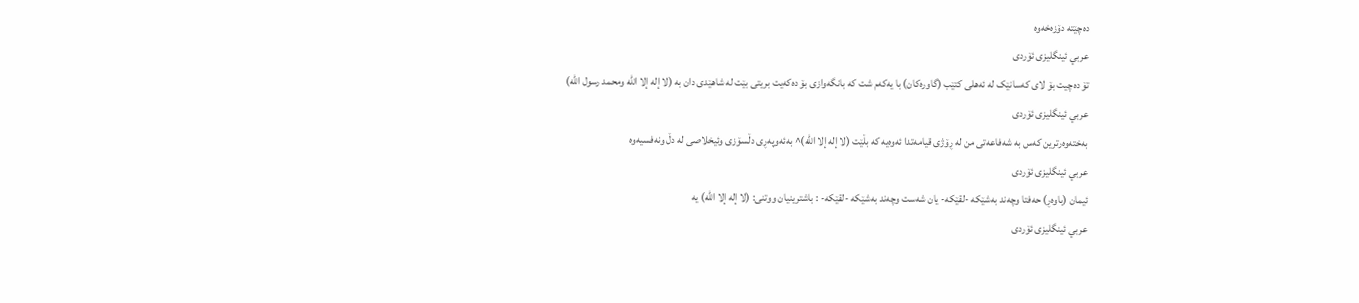دەچێتە دۆزەخەوە
عربي ئینگلیزی ئۆردی
تۆ دەچیت بۆ لای کەسانێک لە ئەهلی کتێب (گاورەکان) با یەکەم شت کە بانگەوازی بۆ دەکەیت بریتی بێت لە شاهێدی دان بە (لا إله إلا الله ومحمد رسول الله)
عربي ئینگلیزی ئۆردی
بەختەوەرترین کەس بە شەفاعەتی من لە ڕۆژی قیامەتدا ئەوەیە کە بڵێت (لا إله إلا الله)^ بەئەوپەڕی دڵسۆزی وئیخلاصی لە دڵ ونەفسیەوە
عربي ئینگلیزی ئۆردی
ئیمان (باوەڕ) حەفتا وچەند بەشێکە -لقێکە- یان شەست وچەند بەشێکە -لقێکە- : باشترینیان ووتنی: (لا إله إلا الله) یە
عربي ئینگلیزی ئۆردی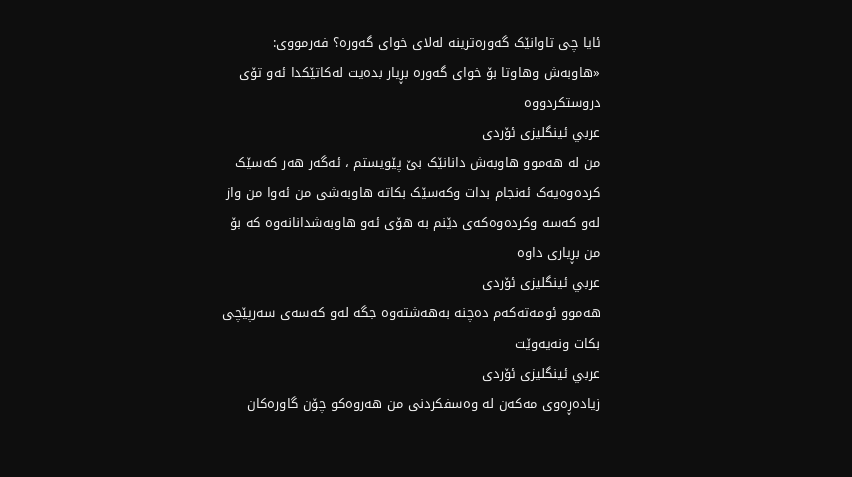ئایا چی تاوانێک گەورەترینە لەلای خوای گەورە؟ فەرمووی: «هاوبەش وهاوتا بۆ خوای گەورە بڕیار بدەیت لەکاتێکدا ئەو تۆی دروستکردووە
عربي ئینگلیزی ئۆردی
من لە هەموو هاوبەش دانانێک بێ پێویستم ، ئەگەر هەر کەسێک کردەوەیەک ئەنجام بدات وکەسێک بکاتە هاوبەشی من ئەوا من واز لەو کەسە وکردەوەکەی دێنم بە هۆی ئەو هاوبەشدانانەوە کە بۆ من بڕیاری داوە
عربي ئینگلیزی ئۆردی
هەموو ئومەتەکەم دەچنە بەهەشتەوە جگە لەو کەسەی سەرپێچی بکات ونەیەوێت
عربي ئینگلیزی ئۆردی
زیادەڕەوی مەکەن لە وەسفکردنی من هەروەکو چۆن گاورەکان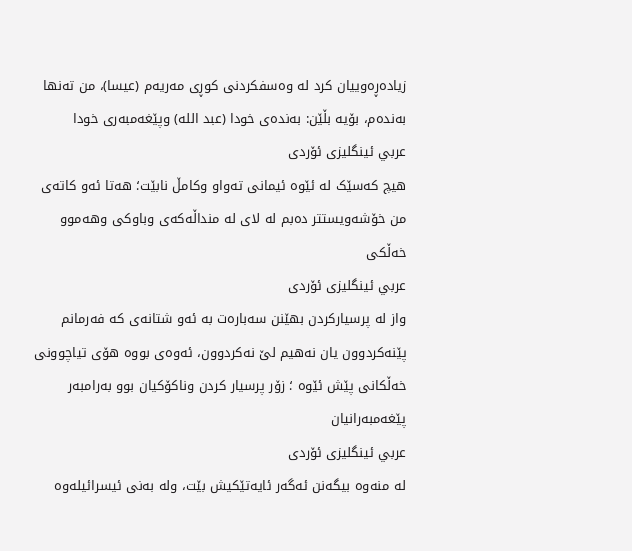زیادەڕەوییان کرد لە وەسفکردنی کوڕی مەریەم (عیسا)، من تەنها بەندەم، بۆیە بڵێن: بەندەی خودا (عبد الله) وپێغەمبەری خودا
عربي ئینگلیزی ئۆردی
هیچ کەسێک لە ئێوە ئیمانی تەواو وکامڵ نابێت؛ هەتا ئەو کاتەی من خۆشەویستتر دەبم لە لای لە منداڵەکەی وباوکی وهەموو خەڵکی
عربي ئینگلیزی ئۆردی
واز لە پرسیارکردن بهێنن سەبارەت بە ئەو شتانەى کە فەرمانم پێنەکردوون یان نەهیم لێ نەکردوون، ئەوەی بووە هۆی تیاچوونی خەڵكانی پێش ئێوە ؛ زۆر پرسیار کردن وناکۆکیان بوو بەرامبەر پێغەمبەرانیان
عربي ئینگلیزی ئۆردی
لە منەوە بیگەنن ئەگەر ئایەتێکیش بێت، ولە بەنی ئیسرائیلەوە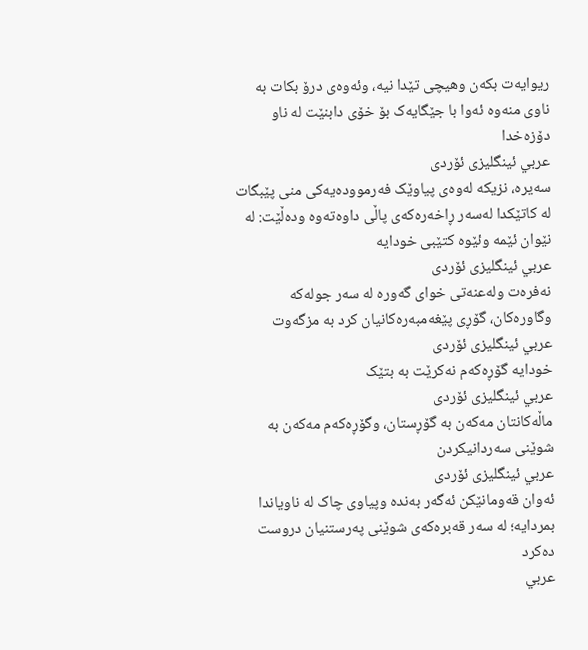ریوایەت بکەن وهیچی تێدا نیە، وئەوەی درۆ بکات بە ناوی منەوە ئەوا با جێگایەک بۆ خۆی دابنێت لە ناو دۆزەخدا
عربي ئینگلیزی ئۆردی
سەیرە، نزیکە لەوەى پیاوێک فەرموودەیەکی منی پێبگات لە کاتێکدا لەسەر ڕاخەرەکەی پاڵی داوەتەوە ودەڵێت: لە نێوان ئێمە وئێوە کتێبی خودایە
عربي ئینگلیزی ئۆردی
نەفرەت ولەعنەتی خوای گەورە لە سەر جولەکە وگاورەکان، گۆڕی پێغەمبەرەکانیان کرد بە مزگەوت
عربي ئینگلیزی ئۆردی
خودایە گۆڕەکەم نەکرێت بە بتێک
عربي ئینگلیزی ئۆردی
ماڵەکانتان مەکەن بە گۆڕستان، وگۆڕەکەم مەکەن بە شوێنی سەردانیکردن
عربي ئینگلیزی ئۆردی
ئەوان قەومانێکن ئەگەر بەندە وپیاوی چاک لە ناویاندا بمردایە؛ لە سەر قەبرەکەی شوێنی پەرستنیان دروست دەکرد
عربي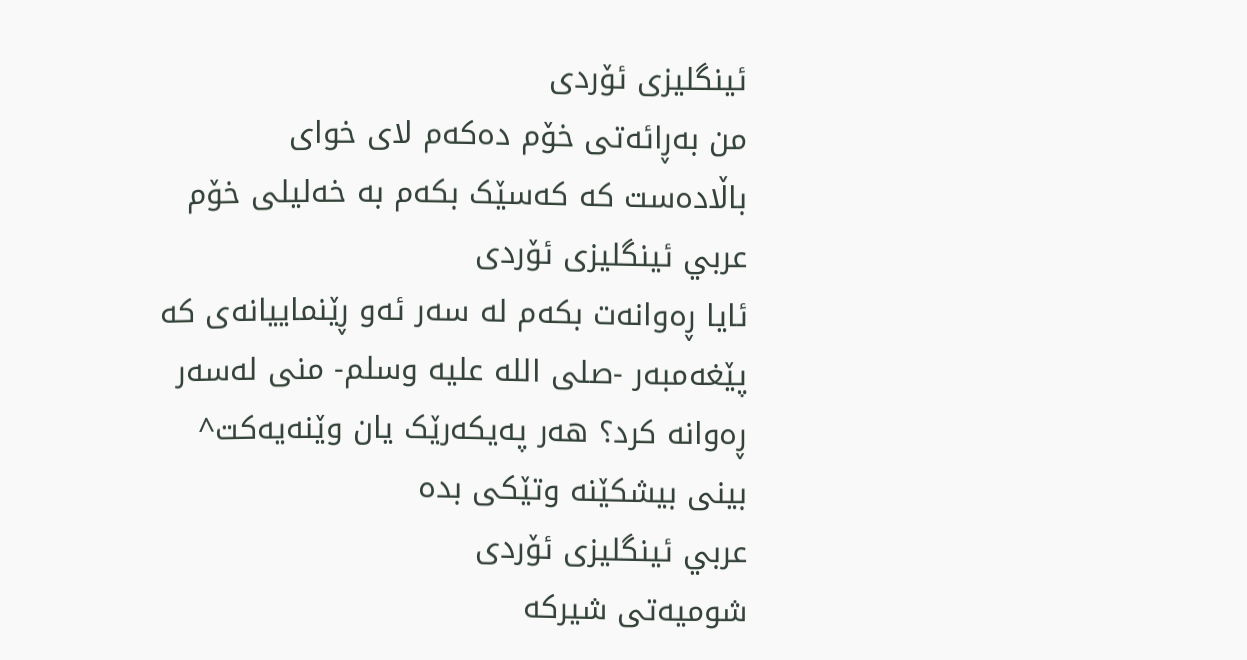ئینگلیزی ئۆردی
من بەڕائەتی خۆم دەکەم لای خوای باڵادەست کە کەسێک بکەم بە خەلیلی خۆم
عربي ئینگلیزی ئۆردی
ئایا ڕەوانەت بکەم لە سەر ئەو ڕێنماییانەی کە پێغەمبەر -صلى اللە علیە وسلم- منی لەسەر ڕەوانە کرد؟ هەر پەیکەرێک یان وێنەیەکت^ بینی بیشکێنە وتێکی بدە
عربي ئینگلیزی ئۆردی
شومیەتی شیرکە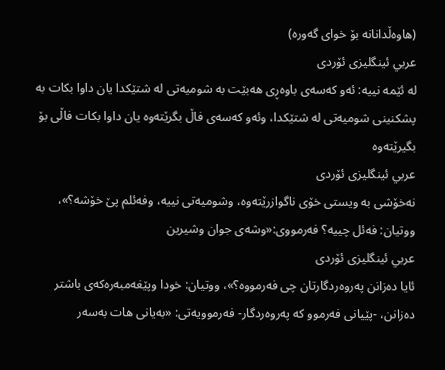(هاوەڵدانانە بۆ خوای گەورە)
عربي ئینگلیزی ئۆردی
لە ئێمە نییە: ئەو کەسەی باوەڕی هەبێت بە شومیەتی لە شتێکدا یان داوا بکات بە پشکنینی شومیەتی لە شتێکدا، وئەو کەسەی فاڵ بگرێتەوە یان داوا بکات فاڵی بۆ بگیرێتەوە
عربي ئینگلیزی ئۆردی
نەخۆشی بە ویستی خۆی ناگوازرێتەوە، وشومیەتی نییە، وفەئلم پێ خۆشە؟»، ووتیان: فەئل چییە؟ فەرمووی:«وشەی جوان وشیرین
عربي ئینگلیزی ئۆردی
ئایا دەزانن پەروەردگارتان چی فەرمووە؟»، ووتیان: خودا وپێغەمبەرەکەى باشتر دەزانن، -پێیانی فەرموو کە پەروەردگار- فەرموویەتی: «بەیانی هات بەسەر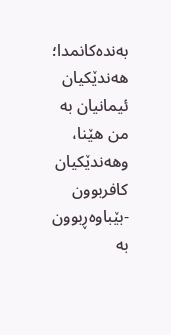بەندەکانمدا؛ هەندێکیان ئیمانیان بە من هێنا، وهەندێکیان کافربوون -بێباوەڕبوون بە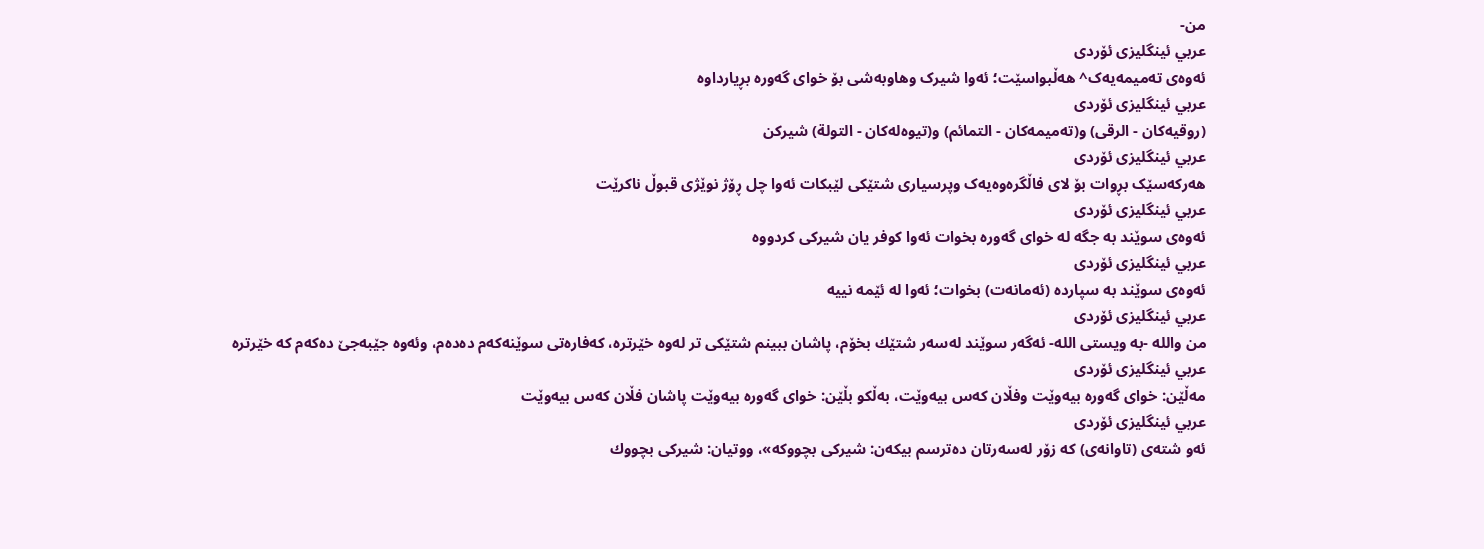من-
عربي ئینگلیزی ئۆردی
ئەوەی تەمیمەیەک^ هەڵبواسێت؛ ئەوا شیرک وهاوبەشی بۆ خواى گەورە بڕیارداوە
عربي ئینگلیزی ئۆردی
(روقیەکان - الرقی) و(تەمیمەکان - التمائم) و(تیوەلەکان - التولة) شیركن
عربي ئینگلیزی ئۆردی
هەرکەسێک بڕوات بۆ لای فاڵگرەوەیەک وپرسیاری شتێکی لێبکات ئەوا چل ڕۆژ نوێژی قبوڵ ناکرێت
عربي ئینگلیزی ئۆردی
ئەوەی سوێند بە جگە لە خوای گەورە بخوات ئەوا کوفر یان شیرکی کردووە
عربي ئینگلیزی ئۆردی
ئەوەی سوێند بە سپاردە (ئەمانەت) بخوات؛ ئەوا لە ئێمە نییە
عربي ئینگلیزی ئۆردی
من والله -بە ویستی الله- ئەگەر سوێند لەسەر شتێك بخۆم، پاشان ببینم شتێكی تر لەوە خێرترە، كەفارەتی سوێنەكەم دەدەم، وئەوە جێبەجێ دەكەم كە خێرترە
عربي ئینگلیزی ئۆردی
مەڵێن: خوای گەورە بیەوێت وفڵان کەس بیەوێت، بەڵکو بڵێن: خوای گەورە بیەوێت پاشان فڵان کەس بیەوێت
عربي ئینگلیزی ئۆردی
ئەو شتەی (تاوانەی) کە زۆر لەسەرتان دەترسم بیكەن: شیرکی بچووکە»، ووتیان: شیركی بچووك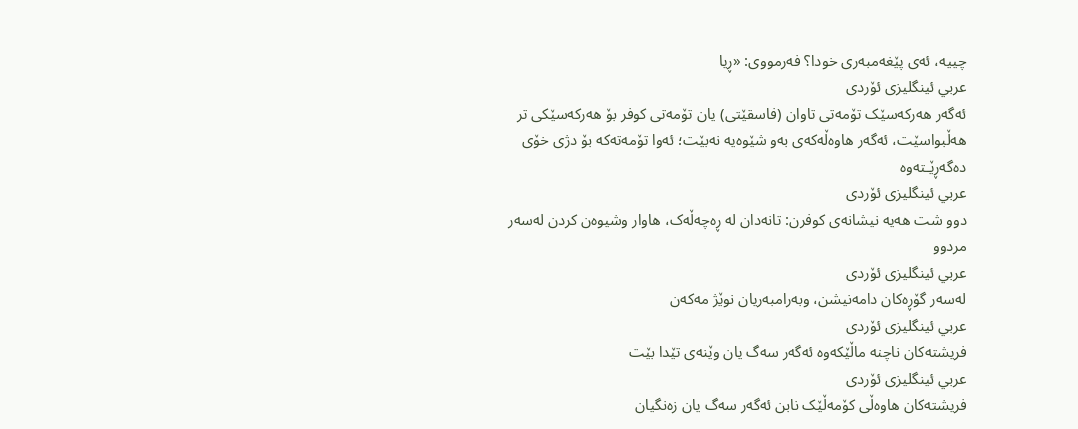چییە، ئەی پێغەمبەری خودا؟ فەرمووی: «ڕیا
عربي ئینگلیزی ئۆردی
ئەگەر هەرکەسێک تۆمەتی تاوان (فاسقێتی) یان تۆمەتی کوفر بۆ هەرکەسێکی تر هەڵبواسێت، ئەگەر هاوەڵەکەى بەو شێوەیە نەبێت؛ ئەوا تۆمەتەکە بۆ دژی خۆی دەگەڕێـتەوە
عربي ئینگلیزی ئۆردی
دوو شت هەیە نیشانەى کوفرن: تانەدان لە ڕەچەڵەک، هاوار وشیوەن کردن لەسەر مردوو
عربي ئینگلیزی ئۆردی
لەسەر گۆڕەکان دامەنیشن، وبەرامبەریان نوێژ مەکەن
عربي ئینگلیزی ئۆردی
فریشتەکان ناچنە ماڵێکەوە ئەگەر سەگ یان وێنەی تێدا بێت
عربي ئینگلیزی ئۆردی
فریشتەکان هاوەڵی کۆمەڵێک نابن ئەگەر سەگ یان زەنگیان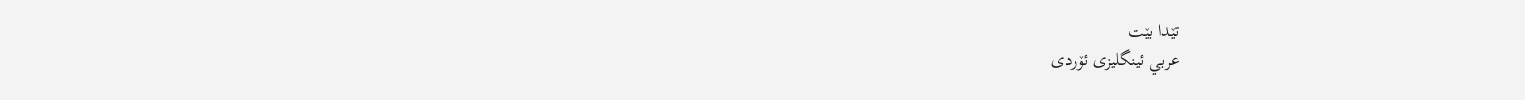تێدا بێت
عربي ئینگلیزی ئۆردی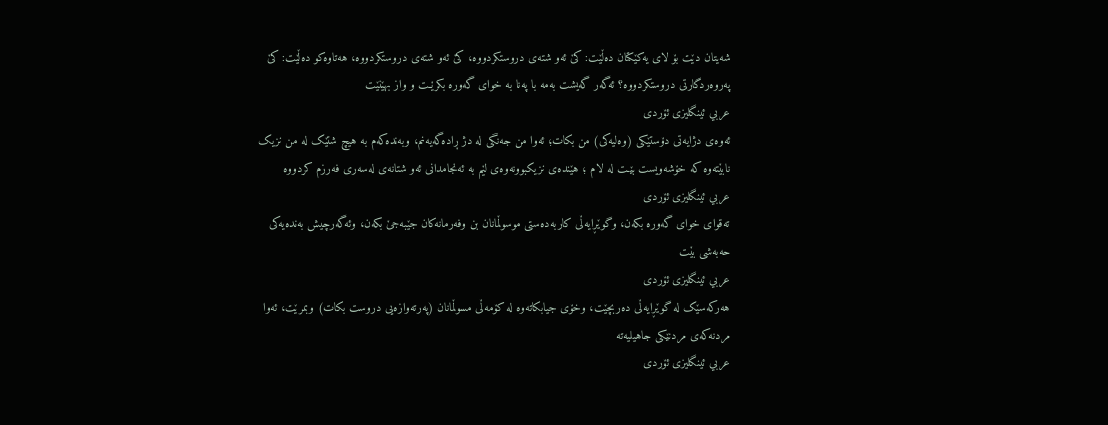شەیتان دێت بۆ لای یەکێکتان دەڵێت: کێ ئەو شتەى دروستکردووە، کێ ئەو شتەى دروستکردووە، هەتاوەکو دەڵێت: کێ پەروەردگارتی دروستکردووە؟ ئەگەر گەیشت بەمە با پەنا بە خواى گەورە بکرێـت و واز بهێنێت
عربي ئینگلیزی ئۆردی
ئەوەى دژایەتی دۆستێكی (وەلیەكی) من بکات؛ ئەوا من جەنگی لە دژ ڕادەگەیەنم، وبەندەکەم بە هیچ شتێک لە من نزیک نابێتەوە کە خۆشەویست بێـت لە لام ؛ هێندەی نزیکبوونەوەى لێم بە ئەنجامدانى ئەو شتانەی لەسەری فەرزم كردووە
عربي ئینگلیزی ئۆردی
تەقواى خواى گەورە بکەن، وگوێڕایەڵی کاربەدەستی موسوڵمانان بن وفەرمانەکان جێبەجێ بکەن، وئەگەرچیش بەندەیەکی حەبەشی بێت
عربي ئینگلیزی ئۆردی
هەرکەسێک لە گوێڕایەڵی دەربچێت، وخۆی جیابکاتەوە لە کۆمەڵی مسوڵمانان (پەرتەوازەیی دروست بکات) وبمرێت، ئەوا مردنەکەی مردنێکی جاهیلیەتە
عربي ئینگلیزی ئۆردی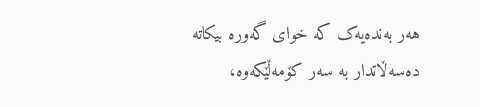هەر بەندەیەک کە خوای گەورە بیکاتە دەسەڵاتدار بە سەر کۆمەڵێکەوە،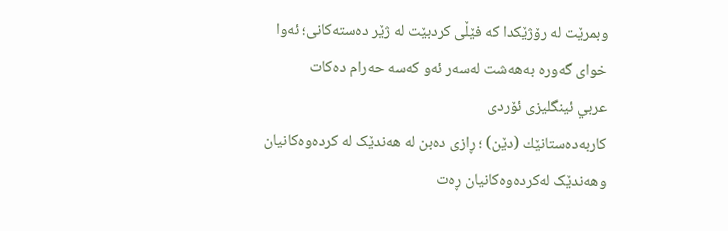وبمرێت لە رۆژێکدا کە فێڵی کردبێت لە ژێر دەستەکانی؛ ئەوا خوای گەورە بەهەشت لەسەر ئەو کەسە حەرام دەکات
عربي ئینگلیزی ئۆردی
کاربەدەستانێك (دێن) ؛ ڕازی دەبن لە هەندێک لە کردەوەکانیان وهەندێک لەكردەوەكانیان ڕەت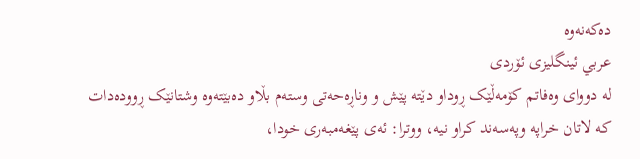دەکەنەوە
عربي ئینگلیزی ئۆردی
لە دووای وەفاتم کۆمەڵێک ڕوداو دێتە پێش و وناڕەحەتی وستەم بڵاو دەبێتەوە وشتانێک ڕوودەدات کە لاتان خراپە وپەسەند کراو نیە، ووترا: ئەی پێغەمبەری خودا،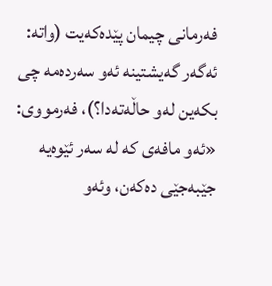فەرمانی چیمان پێدەکەیت (واتە: ئەگەر گەیشتینە ئەو سەردەمە چی بکەین لەو حاڵەتەدا؟)، فەرمووی: «ئەو مافەی کە لە سەر ئێوەیە جێبەجێی دەکەن، وئەو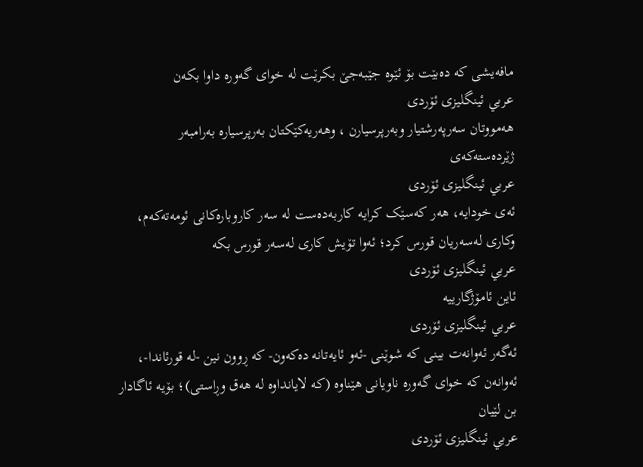مافەیشی کە دەبێت بۆ ئێوە جێبەجێ بکرێت لە خوای گەورە داوا بکەن
عربي ئینگلیزی ئۆردی
هەمووتان سەرپەرشتیار وبەرپرسیارن ، وهەریەکێکتان بەرپرسیارە بەرامبەر ژێردەستەکەى
عربي ئینگلیزی ئۆردی
ئەی خودایه، هەر كەسێک کرایە کاربەدەست لە سەر کاروبارەکانی ئومەتەکەم، وکاری لەسەریان قورس کرد؛ ئەوا تۆیش کاری لەسەر قورس بکە
عربي ئینگلیزی ئۆردی
ئاین ئامۆژگارییە
عربي ئینگلیزی ئۆردی
ئەگەر ئەوانەت بینی کە شوێنی -ئەو ئایەتانە دەکەون- کە ڕوون نین -لە قورئاندا-، ئەوانەن کە خواى گەورە ناویانی هێناوە (کە لایانداوە لە هەق وڕاستی)؛ بۆیە ئاگادار بن لێیان
عربي ئینگلیزی ئۆردی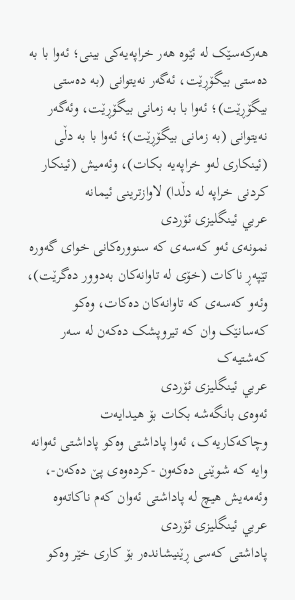ھەرکەسێک لە ئێوە ھەر خراپەیەکی بینی؛ ئەوا با بە دەستی بیگۆڕێت، ئەگەر نەیتوانی (بە دەستی بیگۆڕێت)؛ ئەوا با بە زمانى بیگۆڕێت، وئەگەر نەیتوانى (بە زمانى بیگۆڕێت)؛ ئەوا با بە دڵی (ئینکاری لەو خراپەیە بکات)، وئەمیش (ئینکار کردنی خراپە لە دڵدا) لاوازترینی ئیمانە
عربي ئینگلیزی ئۆردی
نمونەی ئەو کەسەی کە سنوورەکانی خوای گەورە تێپەڕ ناکات (خۆی لە تاوانەکان بەدوور دەگرێت)، وئەو کەسەی کە تاوانەکان دەكات، وەکو کەسانێک وان کە تيروپشک دەکەن لە سەر کەشتیەک
عربي ئینگلیزی ئۆردی
ئەوەی بانگەشە بکات بۆ هیدایەت وچاکەکاریەک، ئەوا پاداشتی وەکو پاداشتی ئەوانە وایە کە شوێنی دەكەون -کردەوەی پێ دەکەن-، وئەمەیش هیچ لە پاداشتی ئەوان کەم ناکاتەوە
عربي ئینگلیزی ئۆردی
پاداشتی کەسی ڕێنیشاندەر بۆ کاری خێر وەکو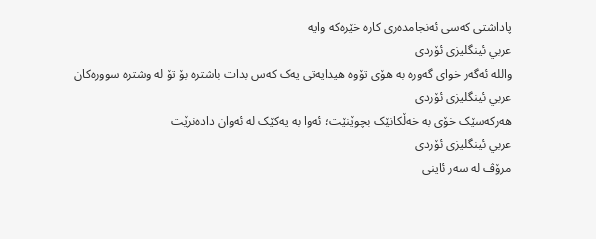پاداشتی کەسی ئەنجامدەری کارە خێرەکە وایە
عربي ئینگلیزی ئۆردی
والله ئەگەر خوای گەورە بە هۆی تۆوە هیدایەتی یەک کەس بدات باشترە بۆ تۆ لە وشترە سوورەكان
عربي ئینگلیزی ئۆردی
ھەرکەسێک خۆی بە خەڵکانێک بچوێنێت؛ ئەوا بە یەکێک لە ئەوان دادەنرێت
عربي ئینگلیزی ئۆردی
مرۆڤ لە سەر ئاینی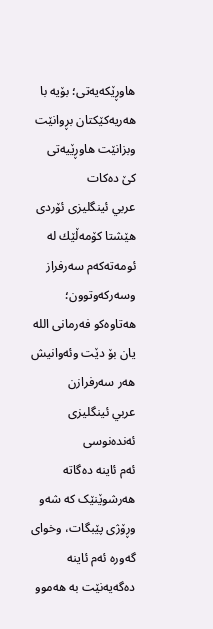هاوڕێکەیەتی؛ بۆیە با هەریەکێکتان بڕوانێت وبزانێت هاوڕێیەتی کێ دەکات
عربي ئینگلیزی ئۆردی
هێشتا كۆمەڵێك لە ئومەتەكەم سەرفراز وسەركەوتوون؛ هەتاوەكو فەرمانی الله یان بۆ دێت وئەوانیش هەر سەرفرازن
عربي ئینگلیزی ئەندەنوسی
ئەم ئاینە دەگاتە هەرشوێنێک کە شەو وڕۆژی پێبگات، وخواى گەورە ئەم ئاینە دەگەیەنێت بە هەموو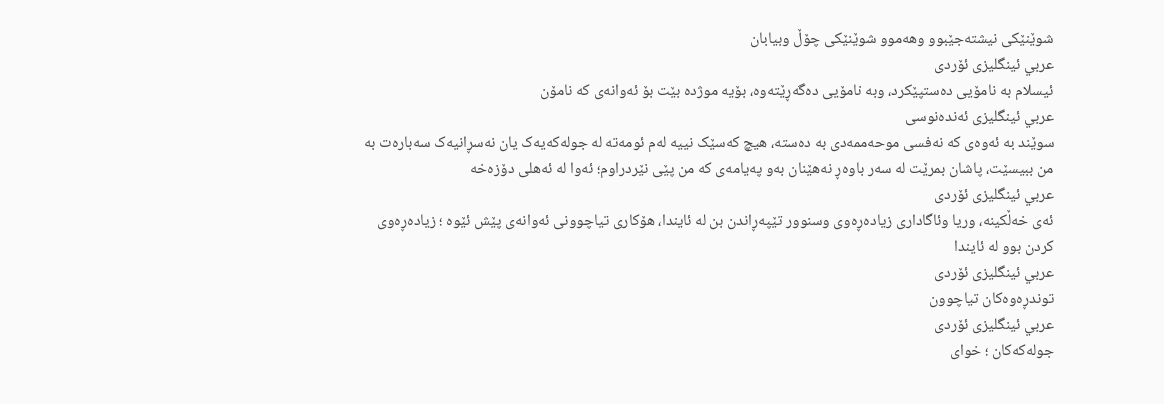شوێنێکی نیشتەجێبوو وهەموو شوێنێکی چۆڵ وبیابان
عربي ئینگلیزی ئۆردی
ئیسلام بە نامۆیی دەستپێكرد، وبە نامۆیی دەگەڕێتەوە، بۆیە موژدە بێت بۆ ئەوانەی كە نامۆن
عربي ئینگلیزی ئەندەنوسی
سوێند بە ئەوەی کە نەفسی موحەممەدى بە دەستە، هیچ کەسێک نییە لەم ئومەتە لە جولەکەیەک یان نەسڕانیەک سەبارەت بە من ببیسێت، پاشان بمرێت لە سەر باوەڕ نەهێنان بەو پەیامەی کە من پێی نێردراوم؛ ئەوا لە ئەهلی دۆزەخە
عربي ئینگلیزی ئۆردی
ئەی خەڵكینە، وریا وئاگاداری زیادەڕەوی وسنوور تێپەڕاندن بن لە ئایندا، هۆكاری تیاچوونی ئەوانەی پێش ئێوە ؛ زیادەڕەوی کردن بوو لە ئایندا
عربي ئینگلیزی ئۆردی
توندڕەوەکان تیاچوون
عربي ئینگلیزی ئۆردی
جولەکەكان ؛ خواى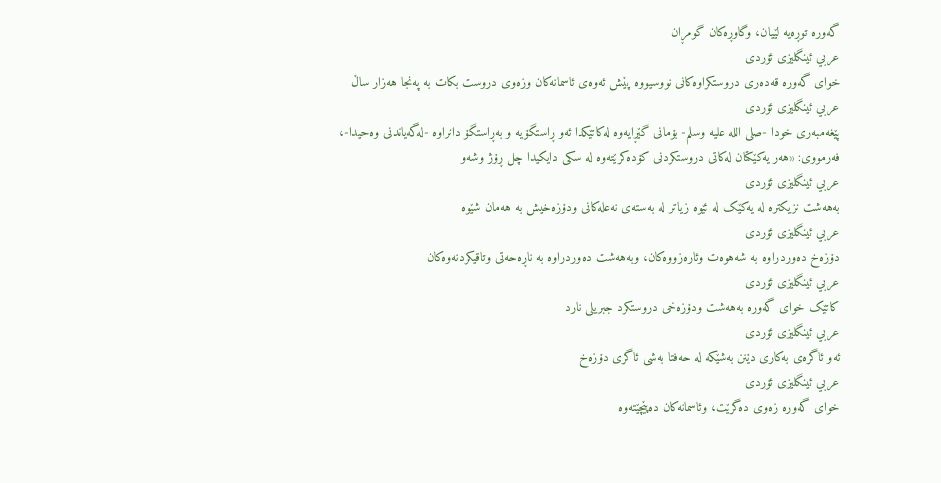گەورە توڕەیە لێیان، وگاوڕەکان گومڕان
عربي ئینگلیزی ئۆردی
خواى گەورە قەدەری دروستکراوەکانى نووسیووە پێش ئەوەى ئاسمانەکان وزەوی دروست بکات بە پەنجا هەزار ساڵ
عربي ئینگلیزی ئۆردی
پێغەمبەری خودا -صلى اللە علیە وسلم- بۆمانى گێڕایەوە لەکاتێکدا ئەو ڕاستگۆیە و بەڕاستگۆ دانراوە -لەگەیاندنی وەحیدا-، فەرمووی: «هەر یەکێکتان لەکاتی دروستکردنی کۆدەکرێتەوە لە سکی دایکیدا چل ڕۆژ وشەو
عربي ئینگلیزی ئۆردی
بەهەشت نزیکترە لە یەکێک لە ئێوە زیاتر لە بەستەی نەعلەکانى ودۆزەخیش بە هەمان شێوە
عربي ئینگلیزی ئۆردی
دۆزەخ دەوردراوە بە شەهوەت وئارەزووەکان، وبەهەشت دەوردراوە بە ناڕەحەتی وتاقیکردنەوەکان
عربي ئینگلیزی ئۆردی
کاتێک خواى گەورە بەهەشت ودۆزەخی دروستکرد جبریلی نارد
عربي ئینگلیزی ئۆردی
ئەو ئاگرەی بەکاری دێنن بەشێکە لە حەفتا بەشی ئاگری دۆزەخ
عربي ئینگلیزی ئۆردی
خواى گەورە زەوی دەگرێت، وئاسمانەکان دەپێچێتەوە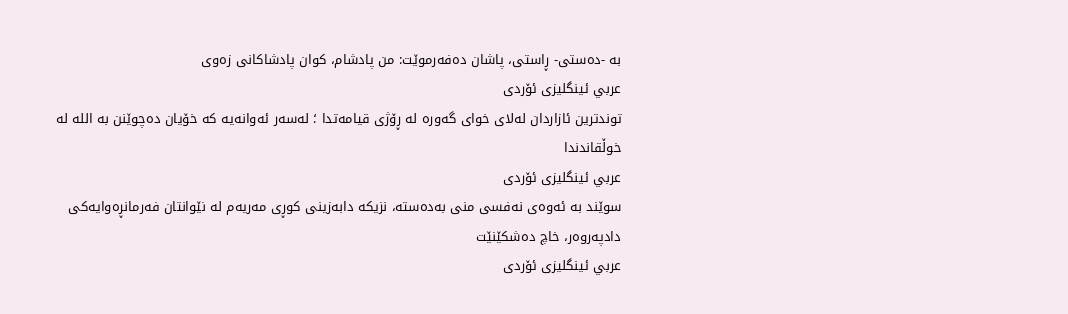بە -دەستی- ڕاستی، پاشان دەفەرموێت: من پادشام، کوان پادشاکانى زەوی
عربي ئینگلیزی ئۆردی
توندترین ئازاردان لەلای خوای گەورە لە ڕۆژی قیامەتدا ؛ لەسەر ئەوانەیە کە خۆیان دەچوێنن بە الله لە خوڵقاندندا
عربي ئینگلیزی ئۆردی
سوێند بە ئەوەی نەفسی منی بەدەستە، نزيكە دابەزینی کوڕی مەریەم لە نێوانتان فەرمانڕەوایەکی دادپەروەر، خاچ دەشکێنێت
عربي ئینگلیزی ئۆردی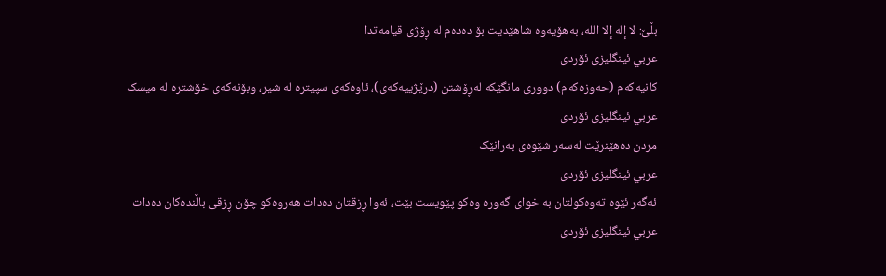بڵێ: لا إله إلا الله، بەهۆیەوە شاهێدیت بۆ دەدەم لە ڕۆژی قیامەتدا
عربي ئینگلیزی ئۆردی
کانیەکەم (حەوزەکەم) دووری مانگێکە لەڕۆشتن (درێژییەکەى)، ئاوەکەى سپیترە لە شیر، وبۆنەکەى خۆشترە لە میسک
عربي ئینگلیزی ئۆردی
مردن دەهێنرێت لەسەر شێوەى بەرانێک
عربي ئینگلیزی ئۆردی
ئەگەر ئێوە تەوەکولتان بە خوای گەورە وەکو پێویست بێت، ئەوا ڕزقتان دەدات هەروەکو چۆن ڕزقی باڵندەکان دەدات
عربي ئینگلیزی ئۆردی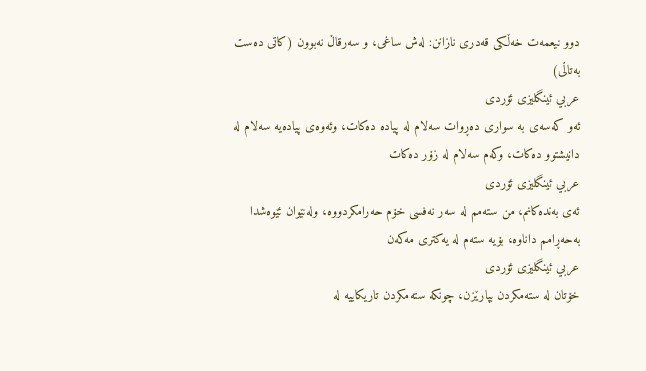دوو نیعمەت خەڵکی قەدری نازانن: لەش ساغی، و سەرقاڵ نەبوون (كاتی دەست بەتاڵی)
عربي ئینگلیزی ئۆردی
ئەو کەسەی بە سواری دەڕوات سەلام لە پیادە دەکات، وئەوەی پیادەیە سەلام لە دانیشتوو دەكات، وکەم سەلام لە زۆر دەکات
عربي ئینگلیزی ئۆردی
ئەی بەندەکانم، من ستەمم لە سەر نەفسی خۆم حەرامکردووە، ولەنێوان ئێوەشدا بەحەڕامم داناوە، بۆیە ستەم لە یەکتری مەکەن
عربي ئینگلیزی ئۆردی
خۆتان لە ستەمکردن بپارێزن، چونکە ستەمکردن تاریکاییە لە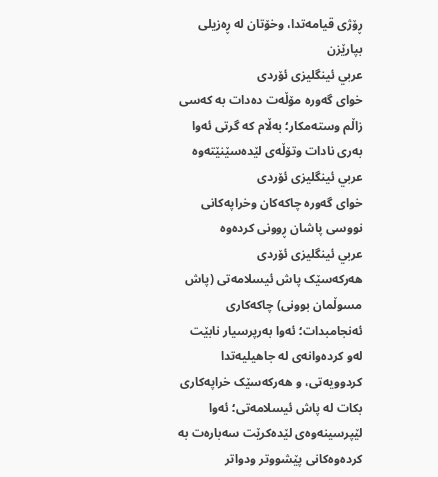ڕۆژی قیامەتدا، وخۆتان لە ڕەزیلی بپارێزن
عربي ئینگلیزی ئۆردی
خوای گەورە مۆڵەت دەدات بە کەسی زاڵم وستەمکار؛ بەڵام کە گرتی ئەوا بەری نادات وتۆڵەی لێدەسێنێتەوە
عربي ئینگلیزی ئۆردی
خوای گەورە چاکەکان وخراپەکانی نووسی پاشان ڕوونی کردەوە
عربي ئینگلیزی ئۆردی
هەرکەسێک پاش ئیسلامەتی (پاش مسوڵمان بوونی) چاکەکاری ئەنجامبدات؛ ئەوا بەرپرسیار نابێت لەو کردەوانەى لە جاهیلیەتدا کردوویەتی، و هەرکەسێک خراپەکاری بکات لە پاش ئیسلامەتی؛ ئەوا لێپرسینەوەى لێدەکرێت سەبارەت بە کردەوەکانى پێشووتر ودواتر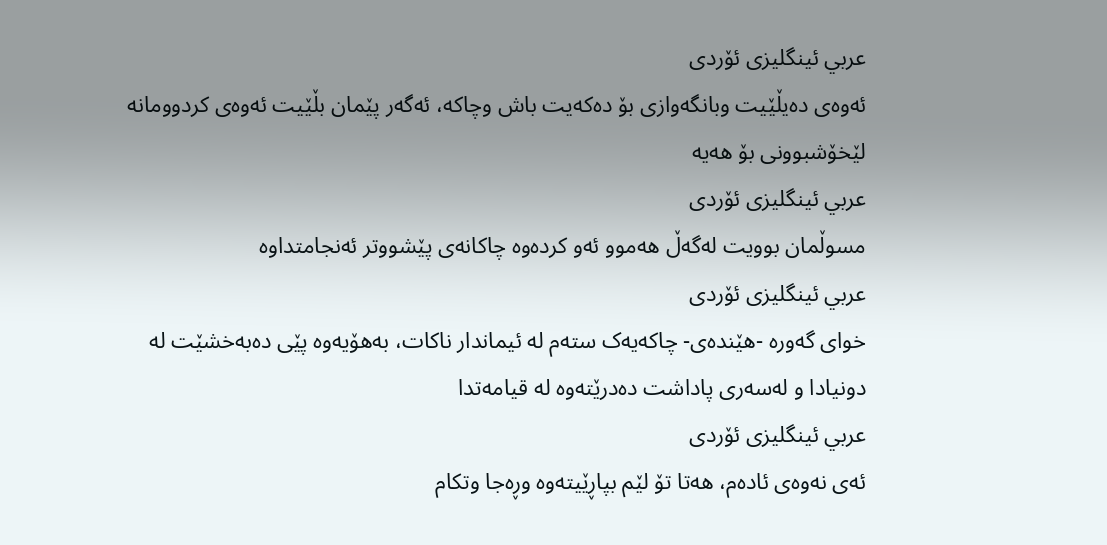عربي ئینگلیزی ئۆردی
ئەوەى دەیڵێیت وبانگەوازى بۆ دەکەیت باش وچاکە، ئەگەر پێمان بڵێیت ئەوەى کردوومانە لێخۆشبوونی بۆ هەیە
عربي ئینگلیزی ئۆردی
مسوڵمان بوویت لەگەڵ هەموو ئەو کردەوە چاکانەى پێشووتر ئەنجامتداوە
عربي ئینگلیزی ئۆردی
خواى گەورە -هێندەى- چاکەیەک ستەم لە ئیماندار ناکات، بەهۆیەوە پێی دەبەخشێت لە دونیادا و لەسەری پاداشت دەدرێتەوە لە قیامەتدا
عربي ئینگلیزی ئۆردی
ئەی نەوەى ئادەم، هەتا تۆ لێم بپاڕێیتەوە وڕەجا وتکام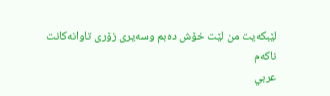لێبکەیت من لێت خۆش دەبم وسەیری زۆری تاوانەکانت ناکەم
عربي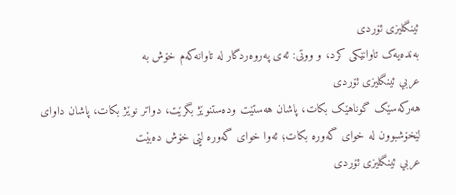ئینگلیزی ئۆردی
بەندەیەک تاوانێکی کرد، و ووتی: ئەی پەروەردگار لە تاوانەکەم خۆش بە
عربي ئینگلیزی ئۆردی
هەرکەسێک گوناهێک بکات، پاشان هەستێت ودەستنوێژ بگرێت، دواتر نوێژ بکات، پاشان داواى لێخۆشبوون لە خواى گەورە بکات؛ ئەوا خواى گەورە لێی خۆش دەبێت
عربي ئینگلیزی ئۆردی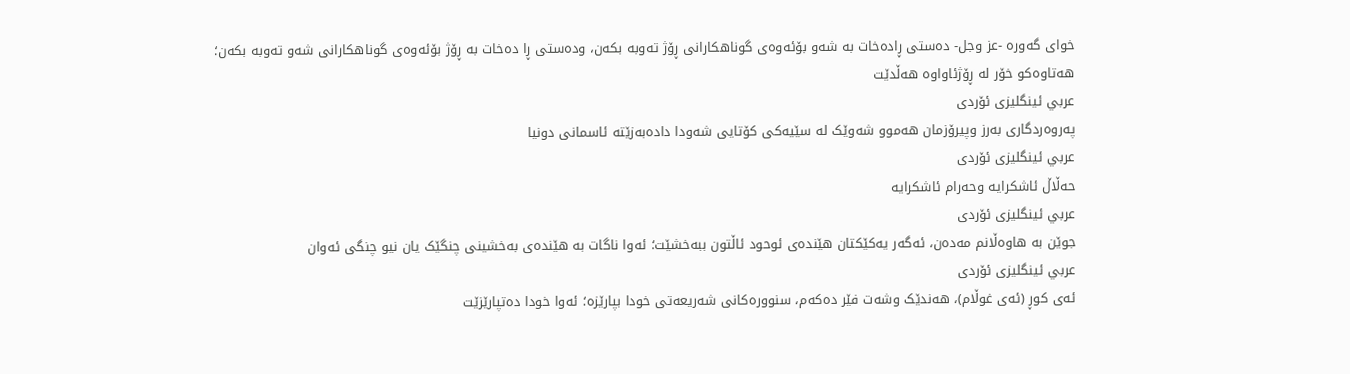خوای گەورە -عز وجل- دەستی ڕادەخات بە شەو بۆئەوەی گوناهکارانی ڕۆژ تەوبە بکەن، ودەستی ڕا دەخات بە ڕۆژ بۆئەوەی گوناهکارانی شەو تەوبە بکەن؛ هەتاوەکو خۆر لە ڕۆژئاواوە هەڵدێت
عربي ئینگلیزی ئۆردی
پەروەردگاری بەرز وپیرۆزمان هەموو شەوێک لە سێیەکی کۆتایی شەودا دادەبەزێتە ئاسمانی دونیا
عربي ئینگلیزی ئۆردی
حەڵاڵ ئاشکرایە وحەرام ئاشکرایە
عربي ئینگلیزی ئۆردی
جوێن بە هاوەڵانم مەدەن، ئەگەر یەکێکتان هێندەى ئوحود ئاڵتون ببەخشێت؛ ئەوا ناگات بە هێندەی بەخشینی چنگێک یان نیو چنگی ئەوان
عربي ئینگلیزی ئۆردی
ئەی کوڕ (ئەی غوڵام)، هەندێک وشەت فێر دەکەم، سنوورەکانی شەریعەتی خودا بپارێزە؛ ئەوا خودا دەتپارێزێت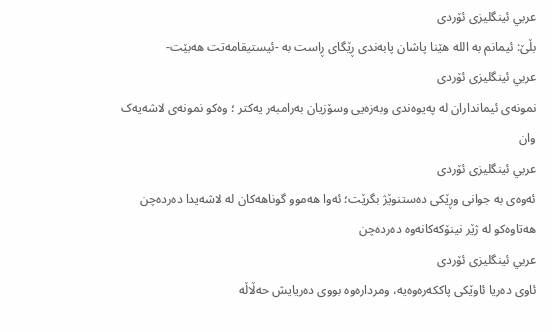عربي ئینگلیزی ئۆردی
بڵێ: ئیمانم بە الله هێنا پاشان پابەندی ڕێگای ڕاست بە -ئیستیقامەتت هەبێت-
عربي ئینگلیزی ئۆردی
نمونەی ئیمانداران لە پەیوەندی وبەزەیی وسۆزیان بەرامبەر یەکتر ؛ وەکو نمونەی لاشەیەک وان
عربي ئینگلیزی ئۆردی
ئەوەی بە جوانی وڕێکی دەستنوێژ بگرێت؛ ئەوا هەموو گوناهەکان لە لاشەیدا دەردەچن هەتاوەکو لە ژێر نینۆکەکانەوە دەردەچن
عربي ئینگلیزی ئۆردی
ئاوی دەریا ئاوێکی پاککەرەوەیە، ومردارەوە بووی دەریایش حەڵاڵە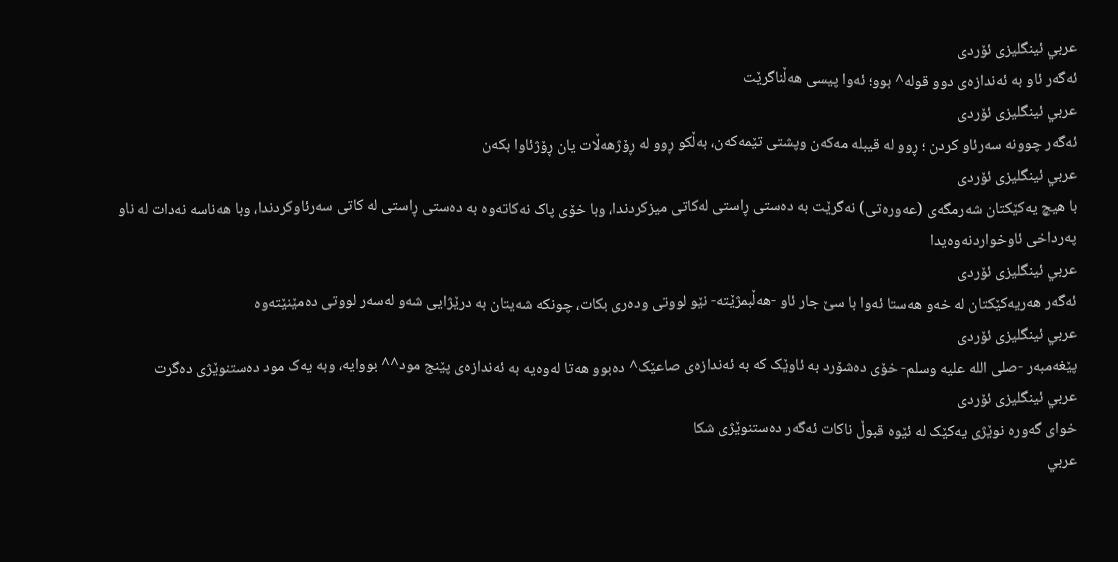عربي ئینگلیزی ئۆردی
ئەگەر ئاو بە ئەندازەی دوو قولە^ بوو؛ ئەوا پیسی هەڵناگرێت
عربي ئینگلیزی ئۆردی
ئەگەر چوونە سەرئاو كردن ؛ ڕوو لە قیبلە مەكەن وپشتی تێمەكەن، بەڵکو ڕوو لە ڕۆژھەڵات یان ڕۆژئاوا بکەن
عربي ئینگلیزی ئۆردی
با هیچ یەکێکتان شەرمگەی (عەورەتی) نەگرێت بە دەستی ڕاستی لەکاتی میزکردندا، وبا خۆی پاک نەکاتەوە بە دەستی ڕاستی لە کاتی سەرئاوکردندا، وبا هەناسە نەدات لە ناو پەرداخی ئاوخواردنەوەیدا
عربي ئینگلیزی ئۆردی
ئەگەر هەریەكێكتان لە خەو هەستا ئەوا با سێ جار ئاو -هەڵبمژێتە- نێو لووتی ودەری بكات، چونکە شەیتان بە درێژایی شەو لەسەر لووتی دەمێنێتەوە
عربي ئینگلیزی ئۆردی
پێغەمبەر -صلى اللە علیە وسلم- خۆی دەشۆرد بە ئاوێک کە بە ئەندازەی صاعێک^ دەبوو هەتا لەوەیە بە ئەندازەی پێنج مود^^ بووایە، وبە یەک مود دەستنوێژی دەگرت
عربي ئینگلیزی ئۆردی
خواى گەورە نوێژی یەکێک لە ئێوە قبوڵ ناکات ئەگەر دەستنوێژی شکا
عربي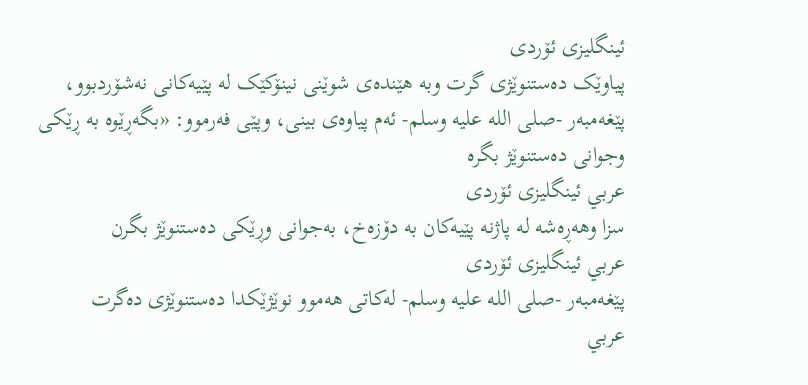ئینگلیزی ئۆردی
پیاوێک دەستنوێژی گرت وبە هێندەی شوێنی نینۆکێک لە پێیەکانى نەشۆردبوو، پێغەمبەر -صلى اللە علیە وسلم- ئەم پیاوەی بینی، وپێی فەرموو: «بگەڕێوە بە ڕێکی وجوانی دەستنوێژ بگرە
عربي ئینگلیزی ئۆردی
سزا وهەڕەشە لە پاژنە پێیەكان بە دۆزەخ، بەجوانی وڕێكی دەستنوێژ بگرن
عربي ئینگلیزی ئۆردی
پێغەمبەر -صلى اللە علیە وسلم- لەکاتی هەموو نوێژێکدا دەستنوێژی دەگرت
عربي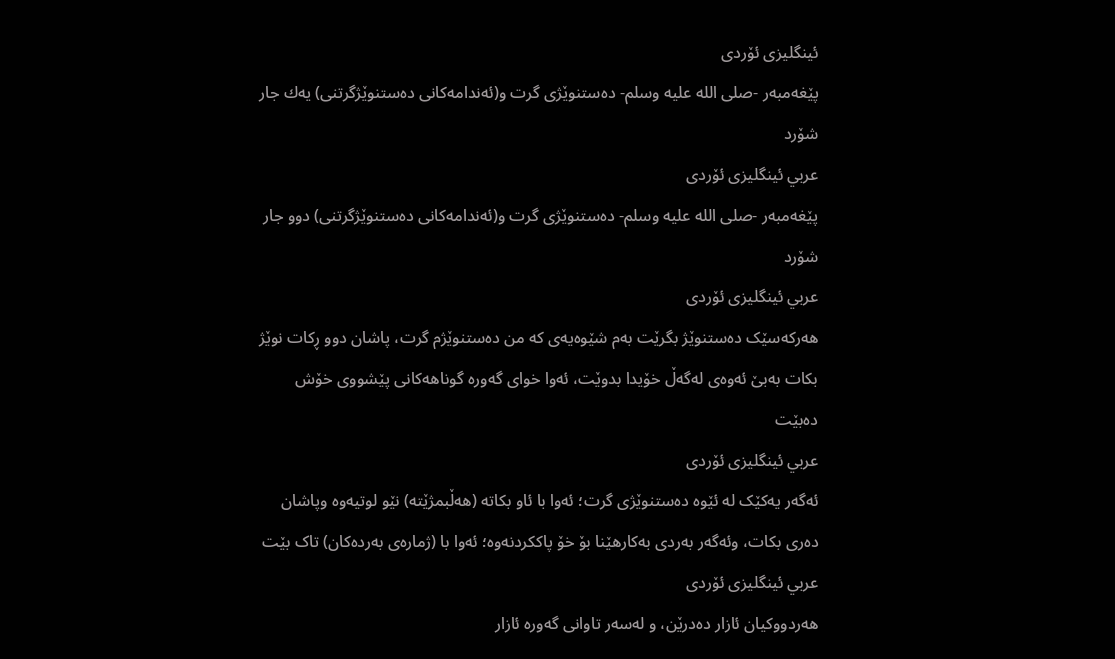ئینگلیزی ئۆردی
پێغەمبەر -صلى اللە علیە وسلم- دەستنوێژی گرت و(ئەندامەکانى دەستنوێژگرتنی) یەك جار شۆرد
عربي ئینگلیزی ئۆردی
پێغەمبەر -صلى اللە علیە وسلم- دەستنوێژی گرت و(ئەندامەکانى دەستنوێژگرتنی) دوو جار شۆرد
عربي ئینگلیزی ئۆردی
هەرکەسێک دەستنوێژ بگرێت بەم شێوەیەی کە من دەستنوێژم گرت، پاشان دوو ڕکات نوێژ بکات بەبێ ئەوەی لەگەڵ خۆیدا بدوێت، ئەوا خوای گەورە گوناهەكانی پێشووی خۆش دەبێت
عربي ئینگلیزی ئۆردی
ئەگەر یەکێک لە ئێوە دەستنوێژی گرت؛ ئەوا با ئاو بكاتە (هەڵبمژێتە) نێو لوتیەوە وپاشان دەری بکات، وئەگەر بەردی بەکارهێنا بۆ خۆ پاککردنەوە؛ ئەوا با (ژمارەی بەردەكان) تاک بێت
عربي ئینگلیزی ئۆردی
هەردووکیان ئازار دەدرێن، و لەسەر تاوانی گەورە ئازار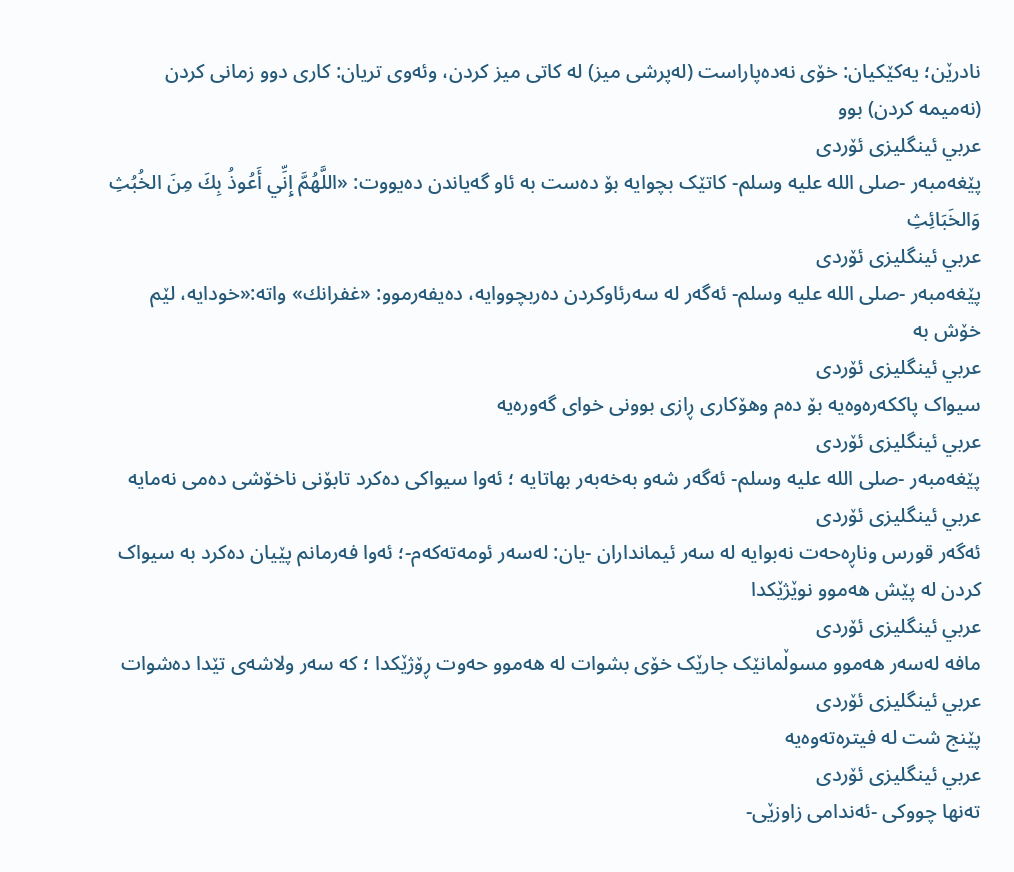نادرێن؛ یەکێکیان: خۆی نەدەپاراست (لەپرشی میز) لە کاتی میز کردن، وئەوی تریان: کاری دوو زمانی کردن (نەمیمە کردن) بوو
عربي ئینگلیزی ئۆردی
پێغەمبەر -صلى الله علیه وسلم- کاتێک بچوایە بۆ دەست بە ئاو گەیاندن دەیووت: «اللَّهُمَّ إِنِّي أَعُوذُ بِكَ مِنَ الخُبُثِ وَالخَبَائِثِ
عربي ئینگلیزی ئۆردی
پێغەمبەر -صلى اللە علیە وسلم- ئەگەر لە سەرئاوکردن دەربچووایە، دەیفەرموو: «غفرانك» واتە:«خودایە، لێم خۆش بە
عربي ئینگلیزی ئۆردی
سیواک پاککەرەوەیە بۆ دەم وهۆکاری ڕازی بوونی خوای گەورەیە
عربي ئینگلیزی ئۆردی
پێغەمبەر -صلى اللە علیە وسلم- ئەگەر شەو بەخەبەر بهاتایە ؛ ئەوا سیواکی دەکرد تابۆنی ناخۆشی دەمی نەمایە
عربي ئینگلیزی ئۆردی
ئەگەر قورس وناڕەحەت نەبوایە لە سەر ئیمانداران -یان: لەسەر ئومەتەکەم-؛ ئەوا فەرمانم پێیان دەکرد بە سیواک کردن لە پێش هەموو نوێژێکدا
عربي ئینگلیزی ئۆردی
مافە لەسەر هەموو مسوڵمانێک جارێک خۆی بشوات لە هەموو حەوت ڕۆژێکدا ؛ کە سەر ولاشەی تێدا دەشوات
عربي ئینگلیزی ئۆردی
پێنج شت لە فیترەتەوەیە
عربي ئینگلیزی ئۆردی
تەنها چووكی -ئەندامی زاوزێی-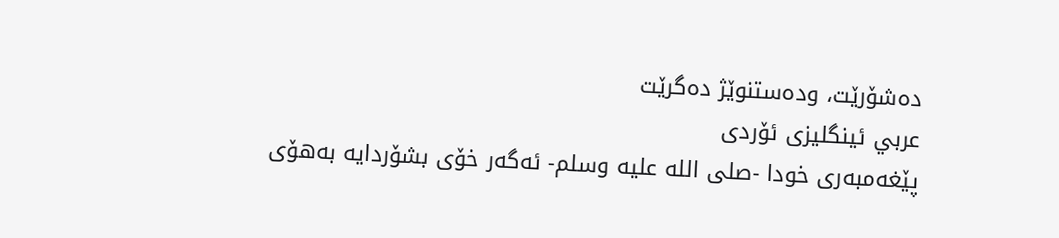دەشۆرێت، ودەستنوێژ دەگرێت
عربي ئینگلیزی ئۆردی
پێغەمبەری خودا -صلى الله علیه وسلم- ئەگەر خۆی بشۆردایە بەهۆی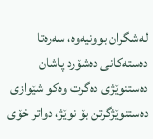لەشگران بوونیەوە، سەرەتا دەستەكانی دەشۆرد پاشان دەستنوێژی دەگرت وەکو شێوازی دەستنوێژگرتن بۆ نوێژ، دواتر خۆی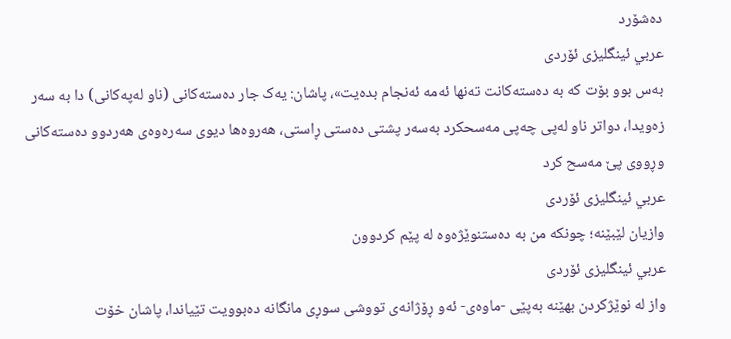دەشۆرد
عربي ئینگلیزی ئۆردی
بەس بوو بۆت کە بە دەستەکانت تەنها ئەمە ئەنجام بدەیت»، پاشان: یەک جار دەستەكانی (ناو لەپەکانی) دا بە سەر زەویدا، دواتر ناو لەپی چەپی مەسحكرد بەسەر پشتی دەستی ڕاستی، هەروەها دیوی سەرەوەی هەردوو دەستەکانی وڕووی پێ مەسح کرد
عربي ئینگلیزی ئۆردی
وازیان لێبێنە؛ چونکە من بە دەستنوێژەوە لە پێم کردوون
عربي ئینگلیزی ئۆردی
واز لە نوێژكردن بهێنە بەپێی -ماوەی- ئەو ڕۆژانەی تووشی سوڕی مانگانە دەبوویت تێیاندا، پاشان خۆت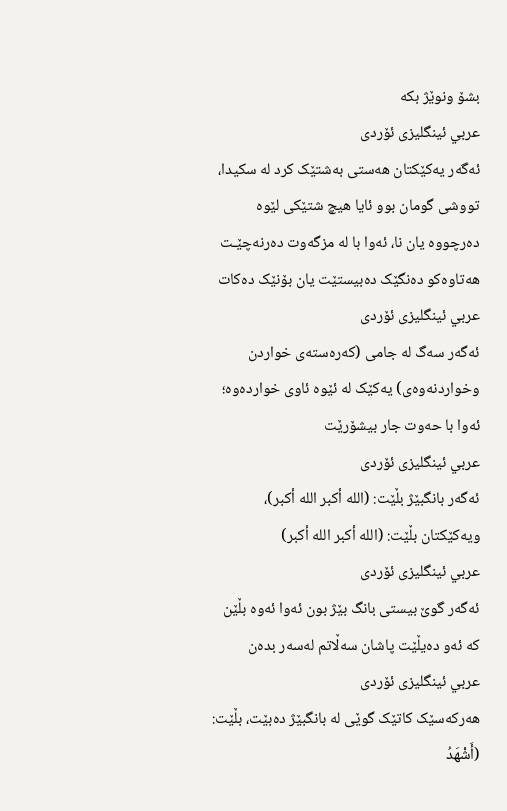بشۆ ونوێژ بکە
عربي ئینگلیزی ئۆردی
ئەگەر یەکێکتان هەستی بەشتێک کرد لە سکیدا، تووشی گومان بوو ئایا هیچ شتێکی لێوە دەرچووە یان نا، ئەوا با لە مزگەوت دەرنەچێـت هەتاوەکو دەنگێک دەبیستێت یان بۆنێک دەکات
عربي ئینگلیزی ئۆردی
ئەگەر سەگ لە جامی (کەرەستەی خواردن وخواردنەوەى) یەکێک لە ئێوە ئاوی خواردەوە؛ ئەوا با حەوت جار بیشۆرێت
عربي ئینگلیزی ئۆردی
ئەگەر بانگبێژ بڵێت: (الله أكبر الله أكبر)، ویەکێکتان بڵێت: (الله أكبر الله أكبر)
عربي ئینگلیزی ئۆردی
ئەگەر گوێ بیستی بانگ بێژ بون ئەوا ئەوە بڵێن کە ئەو دەیڵێت پاشان سەڵاتم لەسەر بدەن
عربي ئینگلیزی ئۆردی
هەرکەسێک کاتێک گوێی لە بانگبێژ دەبێت، بڵێت: (أَشْهَدُ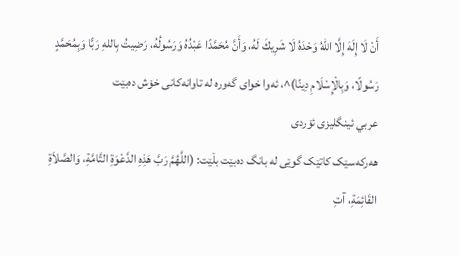أَنْ لَا إِلَهَ إِلَّا اللهُ وَحْدَهُ لَا شَرِيكَ لَهُ، وَأَنَّ مُحَمَّدًا عَبْدُهُ وَرَسُولُهُ، رَضِيتُ بِاللهِ رَبًّا وَبِمُحَمَّدٍ رَسُولًا، وَبِالْإِسْلَامِ دِينًا)^، ئەوا خواى گەورە لە تاوانەکانى خۆش دەبێت
عربي ئینگلیزی ئۆردی
هەرکەسێک کاتێک گوێی لە بانگ دەبێت بڵێت: (اللَّهُمَّ رَبَّ هَذِهِ الدَّعْوَةِ التَّامَّةِ، وَالصَّلاَةِ القَائِمَةِ، آتِ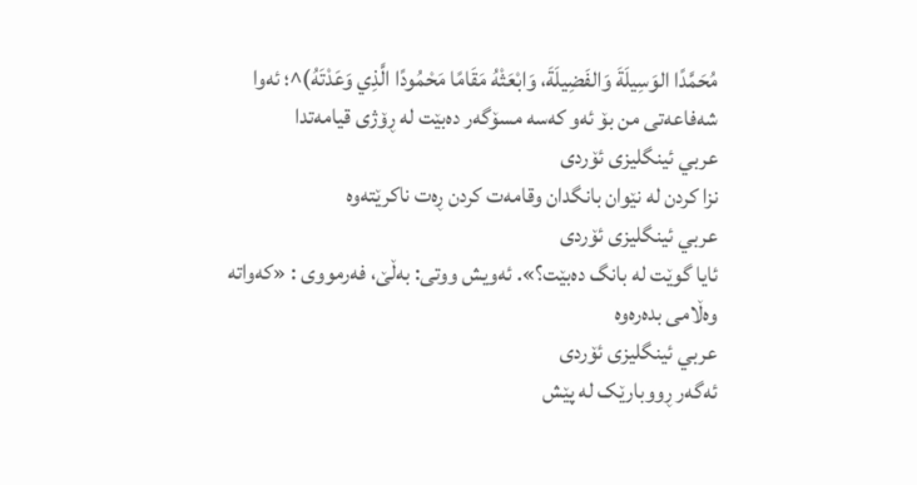مُحَمَّدًا الوَسِيلَةَ وَالفَضِيلَةَ، وَابْعَثْهُ مَقَامًا مَحْمُودًا الَّذِي وَعَدْتَهُ)^؛ ئەوا شەفاعەتی من بۆ ئەو کەسە مسۆگەر دەبێت لە ڕۆژی قیامەتدا
عربي ئینگلیزی ئۆردی
نزا کردن لە نێوان بانگدان وقامەت کردن ڕەت ناکرێتەوە
عربي ئینگلیزی ئۆردی
ئایا گوێت لە بانگ دەبێت؟». ئەویش ووتی: بەڵێ، فەرمووی : «کەواتە وەڵامی بدەرەوە
عربي ئینگلیزی ئۆردی
ئەگەر ڕووبارێک لە پێش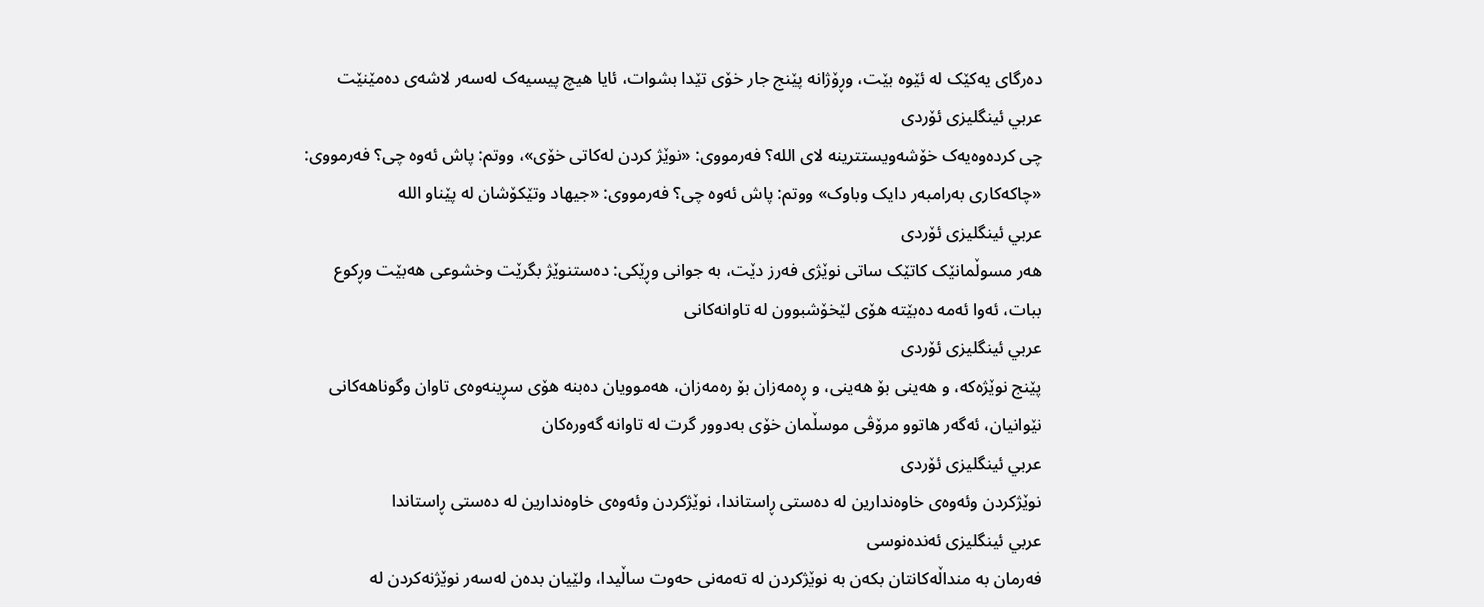دەرگای یەکێک لە ئێوە بێت، وڕۆژانە پێنج جار خۆی تێدا بشوات، ئایا هیچ پیسیەک لەسەر لاشەی دەمێنێت
عربي ئینگلیزی ئۆردی
چی کردەوەیەک خۆشەویستترینە لای الله؟ فەرمووی: «نوێژ کردن لەکاتی خۆی»، ووتم: پاش ئەوە چی؟ فەرمووی: «چاکەکاری بەرامبەر دایک وباوک» ووتم: پاش ئەوە چی؟ فەرمووی: «جیهاد وتێکۆشان لە پێناو الله
عربي ئینگلیزی ئۆردی
هەر مسوڵمانێک کاتێک ساتی نوێژی فەرز دێت، بە جوانى وڕێکی: دەستنوێژ بگرێت وخشوعی هەبێت وڕکوع ببات، ئەوا ئەمە دەبێتە هۆی لێخۆشبوون لە تاوانەکانى
عربي ئینگلیزی ئۆردی
پێنج نوێژەکە، و ھەینی بۆ ھەینی، و ڕەمەزان بۆ رەمەزان، ھەموویان دەبنە ھۆی سڕینەوەی تاوان وگوناھەکانی نێوانیان، ئەگەر ھاتوو مرۆڤی موسڵمان خۆی بەدوور گرت لە تاوانە گەورەکان
عربي ئینگلیزی ئۆردی
نوێژكردن وئەوەی خاوەندارین لە دەستی ڕاستاندا، نوێژكردن وئەوەی خاوەندارین لە دەستی ڕاستاندا
عربي ئینگلیزی ئەندەنوسی
فەرمان بە منداڵەکانتان بکەن بە نوێژکردن لە تەمەنی حەوت ساڵیدا، ولێیان بدەن لەسەر نوێژنەکردن لە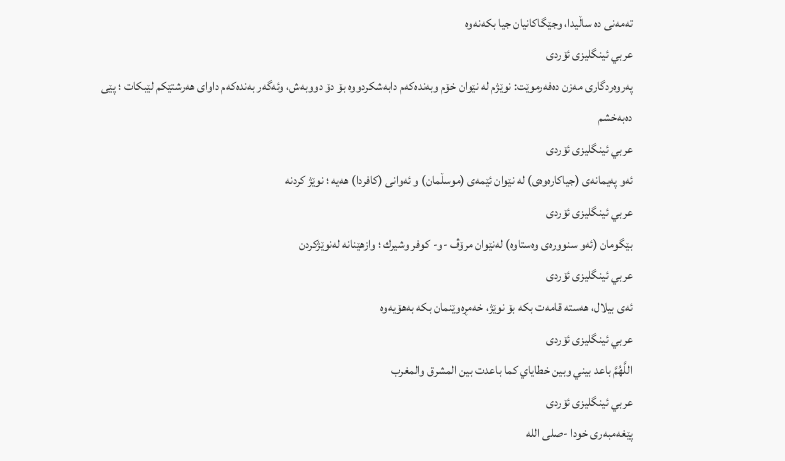تەمەنی دە ساڵیدا، وجێگاکانیان جیا بکەنەوە
عربي ئینگلیزی ئۆردی
پەروەردگاری مەزن دەفەرموێت: نوێژم لە نێوان خۆم وبەندەکەم دابەشکردووە بۆ دۆ دووبەش، وئەگەر بەندەکەم داواى هەرشتێکم لێبکات ؛ پێی دەبەخشم
عربي ئینگلیزی ئۆردی
ئەو پەیمانەی (جیاكارەوەی) لە نێوان ئێمەی (موسڵمان) و ئەوانی (كافردا) ھەیە ؛ نوێژ کردنە
عربي ئینگلیزی ئۆردی
بێگومان (ئەو سنوورەی وەستاوە) لەنێوان مرۆڤ -و- كوفر وشیرك ؛ وازهێنانە لەنوێژكردن
عربي ئینگلیزی ئۆردی
ئەی بیلال، هەستە قامەت بکە بۆ نوێژ، خەمڕەوێنمان بکە بەهۆیەوە
عربي ئینگلیزی ئۆردی
اللَّهُمَّ باعد بيني وبين خطاياي كما باعدت بين المشرق والمغرب
عربي ئینگلیزی ئۆردی
پێغەمبەری خودا -صلى اللە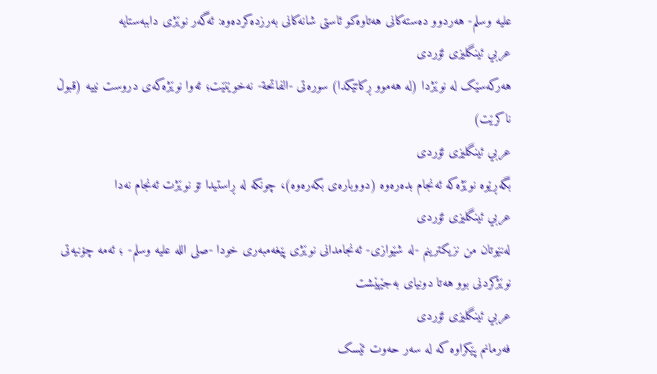علیە وسلم- هەردوو دەستەكانی هەتاوەکو ئاستی شانەکانی بەرزدەکردەوە: ئەگەر نوێژی داببەستایە
عربي ئینگلیزی ئۆردی
هەرکەسێک لە نوێژدا (لە هەموو ڕکاتێکدا) سورەتی -الفاتحة- نەخوێنێت؛ ئەوا نوێژەکەى دروست نییە (قبوڵ ناکرێت)
عربي ئینگلیزی ئۆردی
بگەڕێوە نوێژەکە ئەنجام بدەرەوە (دووبارەی بکەرەوە)، چونکە لە ڕاستیدا تۆ نوێژت ئەنجام نەدا
عربي ئینگلیزی ئۆردی
لەنێوتان من نزیکترینم -لە شێوازی- ئەنجامدانى نوێژی پێغەمبەری خودا -صلى اللە علیە وسلم- ؛ ئەمە چۆنیەتی نوێژکردنی بوو هەتا دونیای بەجێهێشت
عربي ئینگلیزی ئۆردی
فەرمانم پێکراوە کە لە سەر حەوت ئێسک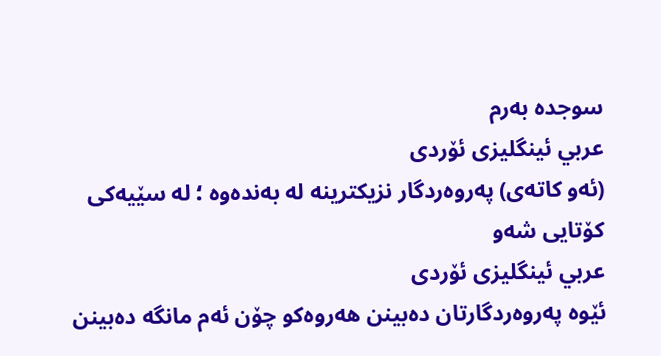سوجدە بەرم
عربي ئینگلیزی ئۆردی
(ئەو كاتەی) پەروەردگار نزیكترینە لە بەندەوە ؛ لە سێیەكی کۆتایی شەو
عربي ئینگلیزی ئۆردی
ئێوە پەروەردگارتان دەبینن هەروەکو چۆن ئەم مانگە دەبینن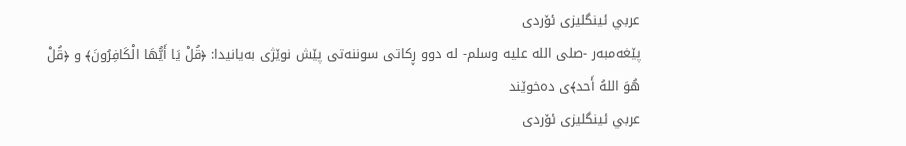عربي ئینگلیزی ئۆردی
پێغەمبەر -صلى اللە علیە وسلم- لە دوو ڕکاتی سوننەتی پێش نوێژی بەیانیدا: ﴿قُلْ يَا أَيُّهَا الْكَافِرُونَ﴾ و ﴿قُلْ هُوَ اللهُ أَحد﴾ی دەخوێند
عربي ئینگلیزی ئۆردی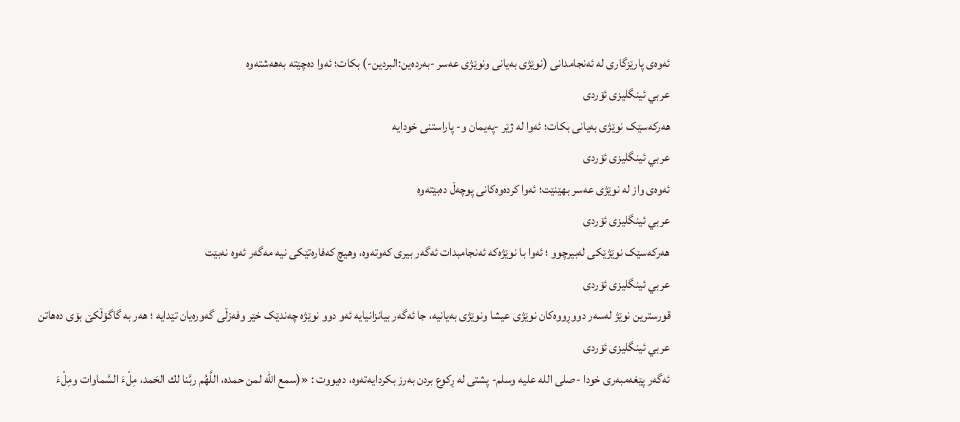ئەوەی پارێزگاری لە ئەنجامدانی (نوێژی بەیانی ونوێژی عەسر -بەردەین:البردین-) بکات؛ ئەوا دەچێتە بەهەشتەوە
عربي ئینگلیزی ئۆردی
هەرکەسێک نوێژی بەیانی بکات؛ ئەوا لە ژێر -پەیمان و- پاراستنی خودایە
عربي ئینگلیزی ئۆردی
ئەوەی واز لە نوێژی عەسر بهێنێت؛ ئەوا کردەوەکانی پوچەڵ دەبێتەوە
عربي ئینگلیزی ئۆردی
هەرکەسێک نوێژێکی لەبیرچوو ؛ ئەوا با نوێژەکە ئەنجامبدات ئەگەر بیری کەوتەوە، وهیچ کەفارەتێکی نیە مەگەر ئەوە نەبێت
عربي ئینگلیزی ئۆردی
قورسترین نوێژ لەسەر دووڕووەکان نوێژی عیشا ونوێژی بەیانیە، جا ئەگەر بیانزانیایە ئەو دوو نوێژە چەندێک خێر وفەزڵی گەورەیان تێدایە ؛ ھەر بە گاگۆڵکێ بۆی دەھاتن
عربي ئینگلیزی ئۆردی
ئەگەر پێغەمبەری خودا -صلى اللە علیە وسلم- پشتی لە ڕکوع بردن بەرز بکردایەتەوە، دەیووت : «(سمع الله لمن حمده، اللَّهُم ربَّنا لك الحَمد، مِلْءَ السَّماوات ومِلْءَ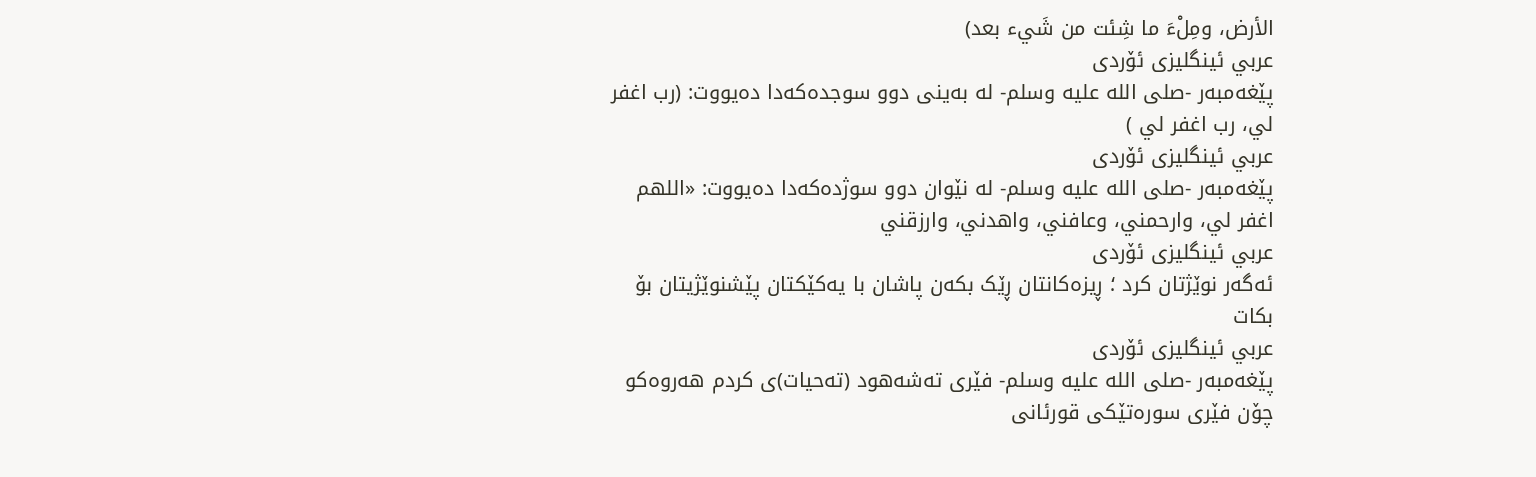الأرض، ومِلْءَ ما شِئت من شَيء بعد)
عربي ئینگلیزی ئۆردی
پێغەمبەر -صلى اللە علیە وسلم- لە بەینی دوو سوجدەکەدا دەیووت: (رب اغفر لي، رب اغفر لي )
عربي ئینگلیزی ئۆردی
پێغەمبەر -صلى اللە علیە وسلم- لە نێوان دوو سوژدەکەدا دەیووت: «اللهم اغفر لي، وارحمني، وعافني، واهدني، وارزقني
عربي ئینگلیزی ئۆردی
ئەگەر نوێژتان کرد ؛ ڕیزەکانتان ڕێک بکەن پاشان با یەکێکتان پێشنوێژیتان بۆ بکات
عربي ئینگلیزی ئۆردی
پێغەمبەر -صلى اللە علیە وسلم- فێری تەشەهود (تەحیات)ی کردم هەروەکو چۆن فێری سورەتێکی قورئانی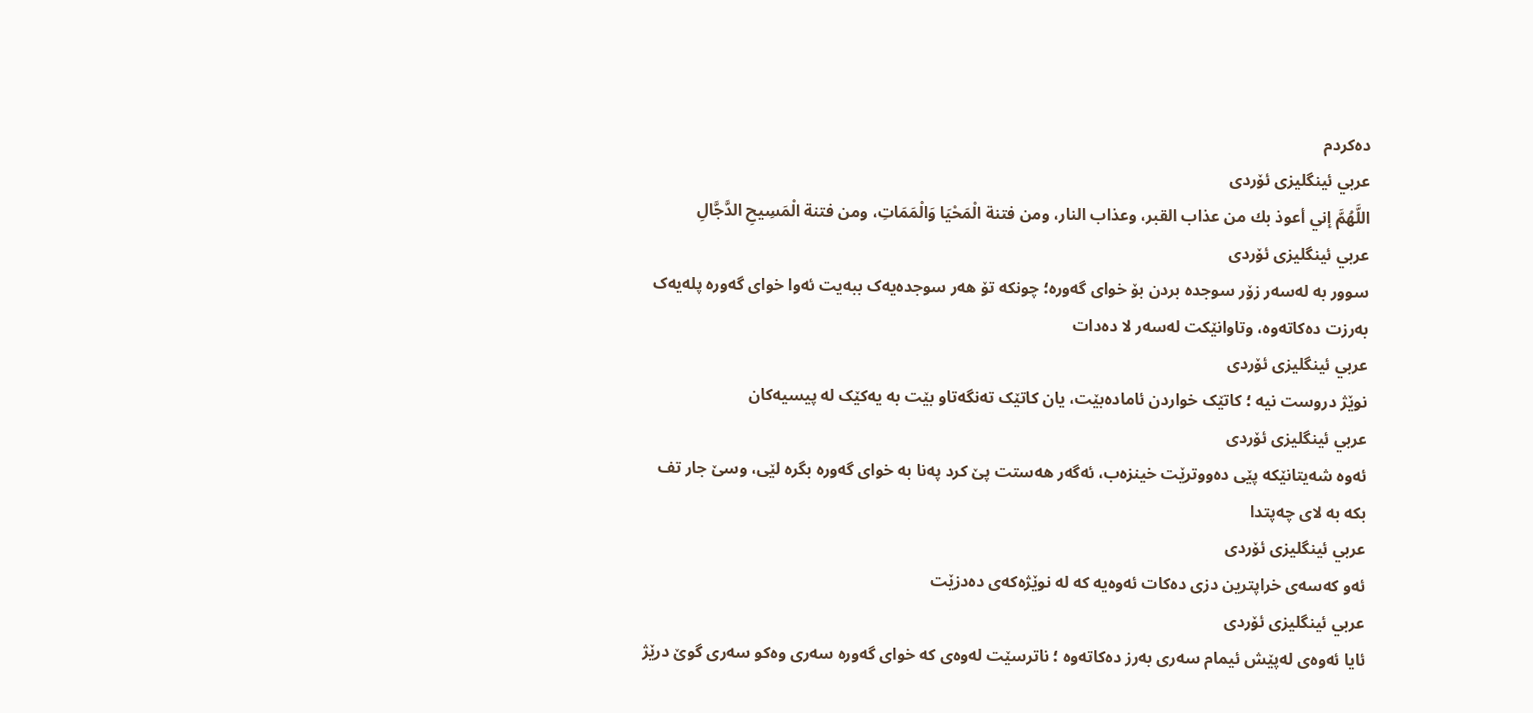دەکردم
عربي ئینگلیزی ئۆردی
اللَّهُمَّ إني أعوذ بك من عذاب القبر، وعذاب النار، ومن فتنة الْمَحْيَا وَالْمَمَاتِ، ومن فتنة الْمَسِيحِ الدَّجَّالِ
عربي ئینگلیزی ئۆردی
سوور بە لەسەر زۆر سوجدە بردن بۆ خوای گەورە؛ چونکە تۆ هەر سوجدەیەک ببەیت ئەوا خوای گەورە پلەیەک بەرزت دەکاتەوە، وتاوانێکت لەسەر لا دەدات
عربي ئینگلیزی ئۆردی
نوێژ دروست نیە ؛ کاتێک خواردن ئامادەبێت، یان کاتێک تەنگەتاو بێت بە یەکێک لە پیسیەکان
عربي ئینگلیزی ئۆردی
ئەوە شەیتانێکە پێی دەووترێت خینزەب، ئەگەر هەستت پێ کرد پەنا بە خواى گەورە بگرە لێی، وسێ جار تف بکە بە لای چەپتدا
عربي ئینگلیزی ئۆردی
ئەو کەسەی خراپترین دزی دەکات ئەوەیە کە لە نوێژەکەى دەدزێت
عربي ئینگلیزی ئۆردی
ئایا ئەوەی لەپێش ئیمام سەری بەرز دەکاتەوە ؛ ناترسێت لەوەی کە خوای گەورە سەری وەکو سەری گوێ درێژ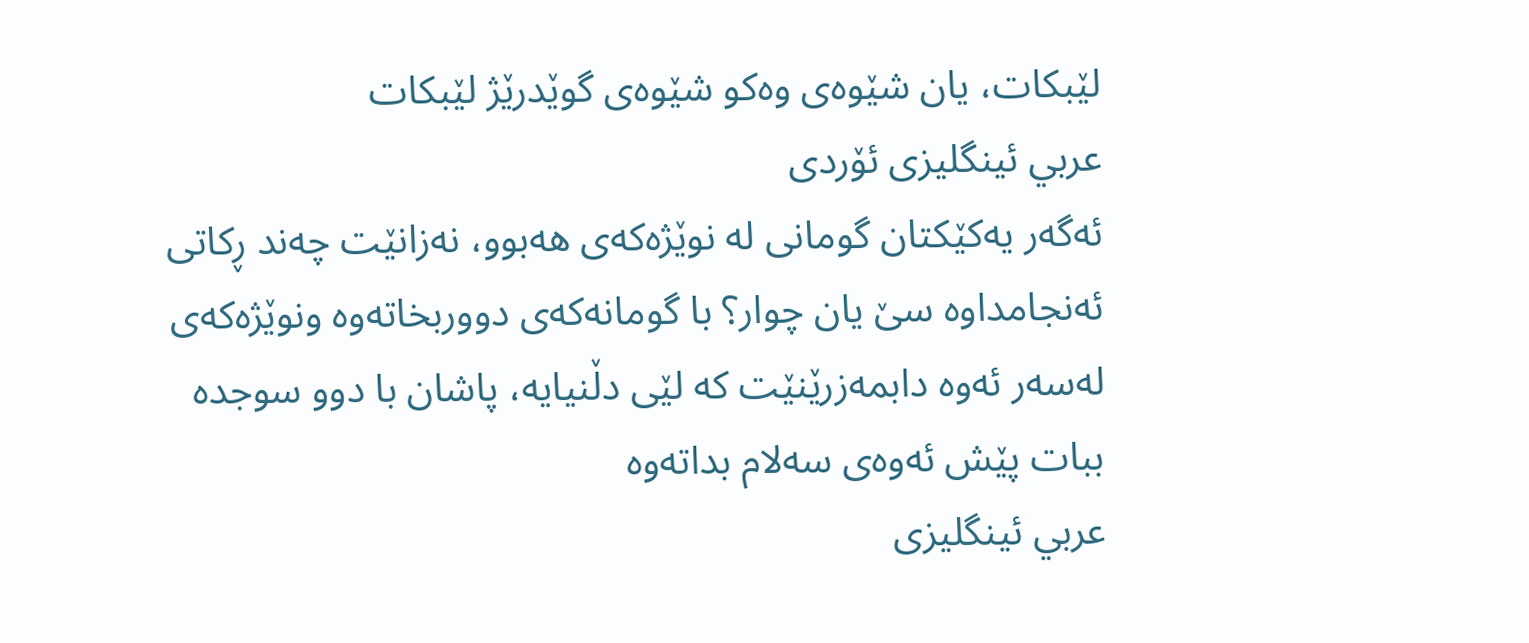لێبكات، یان شێوەی وەکو شێوەی گوێدرێژ لێبکات
عربي ئینگلیزی ئۆردی
ئەگەر یەکێکتان گومانى لە نوێژەکەى هەبوو، نەزانێت چەند ڕکاتی ئەنجامداوە سێ یان چوار؟ با گومانەکەى دووربخاتەوە ونوێژەکەى لەسەر ئەوە دابمەزرێنێت کە لێی دڵنیایە، پاشان با دوو سوجدە ببات پێش ئەوەى سەلام بداتەوە
عربي ئینگلیزی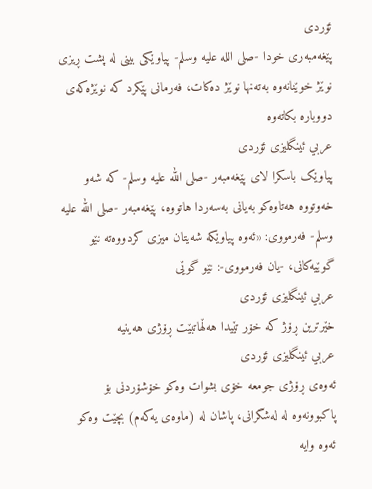ئۆردی
پێغەمبەری خودا -صلى اللە علیە وسلم- پیاوێکی بینی لە پشت ڕیزی نوێژ خوێنانەوە بەتەنها نوێژ دەکات، فەرمانی پێکرد کە نوێژەکەی دووبارە بکاتەوە
عربي ئینگلیزی ئۆردی
پیاوێک باسکرا لای پێغەمبەر -صلى الله علیه وسلم- کە شەو خەوتووە هەتاوەکو بەیانی بەسەردا هاتووە، پێغەمبەر -صلى الله علیه وسلم- فەرمووی: «ئەوە پیاوێکە شەیتان میزی کردووەتە نێو گوێیەکانی، -یان فەرمووی-: نێو گوێی
عربي ئینگلیزی ئۆردی
خێرترین ڕۆژ کە خۆر تێیدا هەڵهاتبێت ڕۆژی هەینیە
عربي ئینگلیزی ئۆردی
ئەوەى ڕۆژی جومعە خۆی بشوات وەکو خۆشۆردنی بۆ پاکبوونەوە لە لەشگرانی، پاشان لە (ماوەی یەکەم) بچێت وەکو ئەوە وایە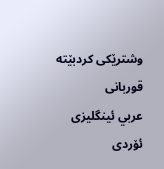وشترێکی کردبێتە قوربانی
عربي ئینگلیزی ئۆردی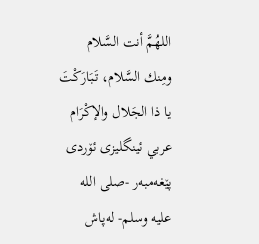اللهُمَّ أنت السَّلام ومِنك السَّلام، تَبَارَكْتَ يا ذا الجَلال والإكْرَام
عربي ئینگلیزی ئۆردی
پێغەمبەر -صلى اللە علیە وسلم- لەپاش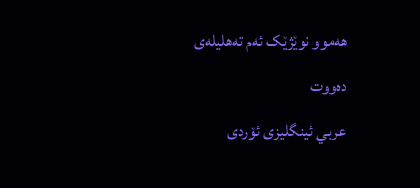هەموو نوێژێک ئەم تەهلیلەى دەووت
عربي ئینگلیزی ئۆردی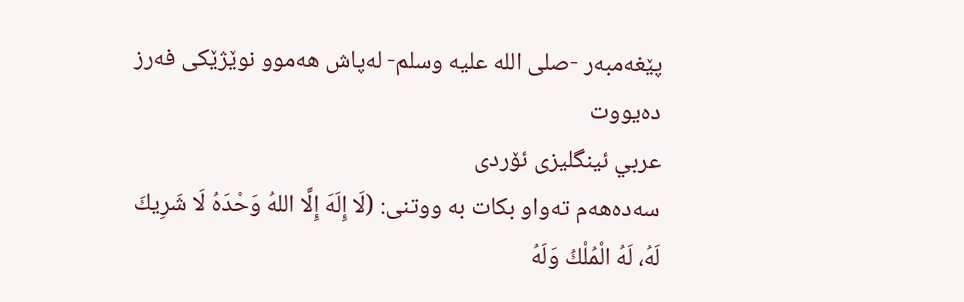پێغەمبەر -صلى اللە علیە وسلم- لەپاش هەموو نوێژێکی فەرز دەیووت
عربي ئینگلیزی ئۆردی
سەدەهەم تەواو بکات بە ووتنی: (لَا إِلَهَ إِلَّا اللهُ وَحْدَهُ لَا شَرِيكَ لَهُ، لَهُ الْمُلْكُ وَلَهُ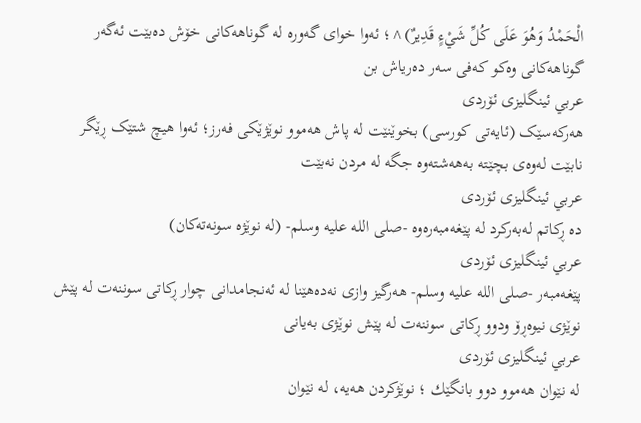الْحَمْدُ وَهُوَ عَلَى كُلِّ شَيْءٍ قَدِيرٌ)^؛ ئەوا خواى گەورە لە گوناهەکانى خۆش دەبێت ئەگەر گوناهەکانى وەکو کەفی سەر دەریاش بن
عربي ئینگلیزی ئۆردی
هەرکەسێک (ئایەتی کورسی) بخوێنێت لە پاش هەموو نوێژێکی فەرز؛ ئەوا هیچ شتێک ڕێگر نابێت لەوەى بچێتە بەهەشتەوە جگە لە مردن نەبێت
عربي ئینگلیزی ئۆردی
دە ڕكاتم لەبەركرد لە پێغەمبەرەوە -صلى اللە علیە وسلم- (لە نوێژە سونەتەكان)
عربي ئینگلیزی ئۆردی
پێغەمبەر -صلى اللە علیە وسلم- هەرگیز وازی نەدەهێنا لە ئەنجامدانى چوار ڕکاتی سوننەت لە پێش نوێژی نیوەڕۆ ودوو ڕکاتی سوننەت لە پێش نوێژی بەیانی
عربي ئینگلیزی ئۆردی
لە نێوان هەموو دوو بانگێك ؛ نوێژكردن هەیە، لە نێوان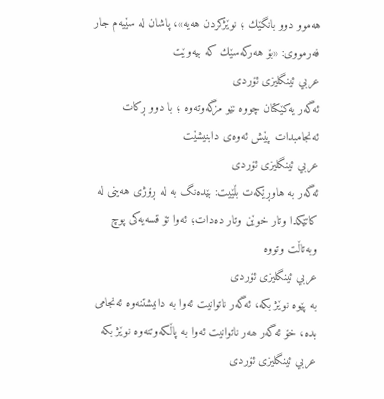هەموو دوو بانگێك ؛ نوێژكردن هەیە»، پاشان لە سێیەم جار فەرمووی: «بۆ هەركەسێك كە بیەوێت
عربي ئینگلیزی ئۆردی
ئەگەر یەکێکتان چووە نێو مزگەوتەوە ؛ با دوو ڕکات ئەنجامبدات پێش ئەوەى دابنيشێت
عربي ئینگلیزی ئۆردی
ئەگەر بە هاوڕێکەت بڵێیت: بێدەنگ بە لە ڕۆژی هەینی لە کاتێکدا وتار خوێن وتار دەدات؛ ئەوا تۆ قسەیەکی پوچ وبەتاڵت وتووە
عربي ئینگلیزی ئۆردی
بە پێوە نوێژ بکە، ئەگەر ناتوانیت ئەوا بە دانیشتنەوە ئەنجامی بدە، خۆ ئەگەر ھەر ناتوانیت ئەوا بە پاڵکەوتنەوە نوێژ بکە
عربي ئینگلیزی ئۆردی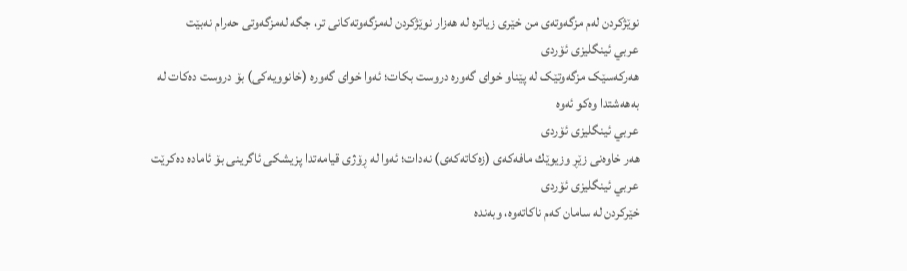نوێژکردن لەم مزگەوتەی من خێری زیاترە لە ھەزار نوێژکردن لەمزگەوتەکانی تر، جگە لەمزگەوتی حەرام نەبێت
عربي ئینگلیزی ئۆردی
هەرکەسێک مزگەوتێک لە پێناو خواى گەورە دروست بکات؛ ئەوا خواى گەورە (خانوویەکی) بۆ دروست دەکات لە بەهەشتدا وەکو ئەوە
عربي ئینگلیزی ئۆردی
هەر خاوەنی زێڕ وزيوێك مافەکەى (زەکاتەکەی) نەدات؛ ئەوا له ڕۆژی قيامەتدا پزیشکی ئاگرينى بۆ ئامادە دەكرێت
عربي ئینگلیزی ئۆردی
خێرکردن لە سامان کەم ناکاتەوە، وبەندە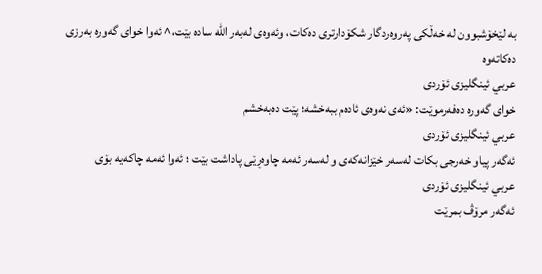بە لێخۆشبوون لە خەڵکی پەروەردگار شکۆدارتری دەکات، وئەوەى لەبەر الله سادە بێت،^ ئەوا خوای گەورە بەرزی دەکاتەوە
عربي ئینگلیزی ئۆردی
خوای گەورە دەفەرموێت: «ئەی نەوەی ئادەم ببەخشە؛ پێت دەبەخشم
عربي ئینگلیزی ئۆردی
ئەگەر پیاو خەرجی بکات لەسەر خێزانەکەى و لەسەر ئەمە چاوەڕێی پاداشت بێت ؛ ئەوا ئەمە چاکەیە بۆی
عربي ئینگلیزی ئۆردی
ئەگەر مرۆڤ بمرێت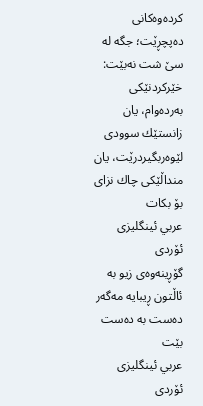كردەوەكانی دەپچڕێت؛ جگە لە سێ شت نەبێت: خێركردنێكی بەردەوام، یان زانستێك سوودی لێوەربگیردرێت، یان منداڵێكی چاك نزای بۆ بكات
عربي ئینگلیزی ئۆردی
گۆڕینەوەى زیو بە ئاڵتون ڕیبایە مەگەر دەست بە دەست بێت
عربي ئینگلیزی ئۆردی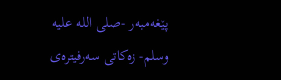پێغەمبەر -صلى اللە علیە وسلم- زەکاتی سەرفیترەی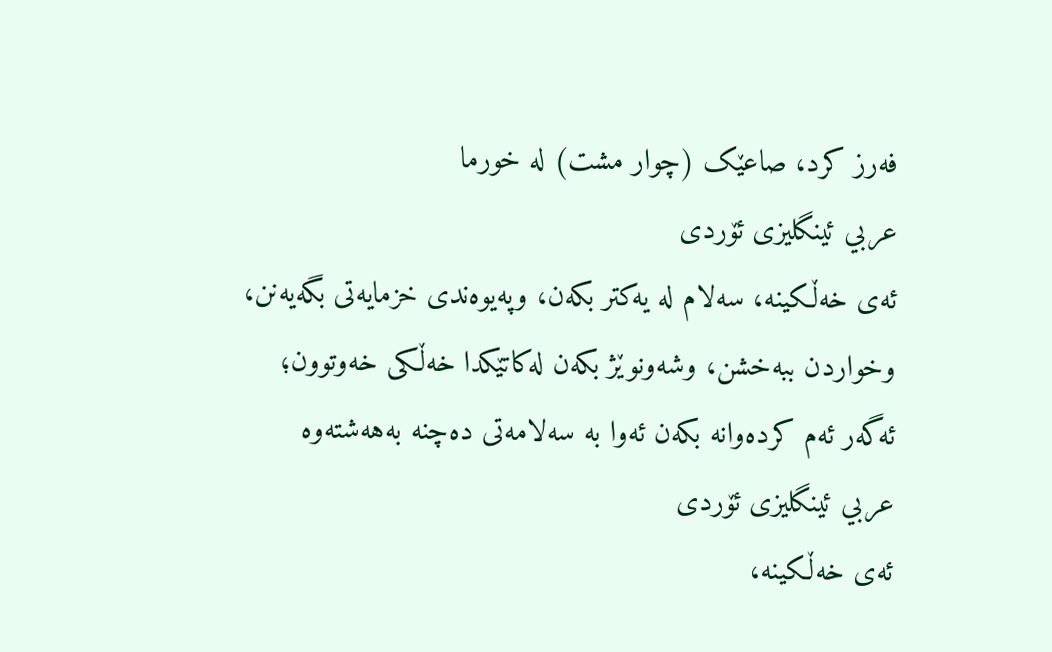فەرز کرد، صاعێک (چوار مشت) لە خورما
عربي ئینگلیزی ئۆردی
ئەی خەڵکینە، سەلام لە یەکتر بکەن، وپەیوەندی خزمایەتی بگەیەنن، وخواردن ببەخشن، وشەونوێژ بکەن لەکاتێکدا خەڵکی خەوتوون؛ ئەگەر ئەم کردەوانە بکەن ئەوا بە سەلامەتی دەچنە بەهەشتەوە
عربي ئینگلیزی ئۆردی
ئەی خەڵكینە،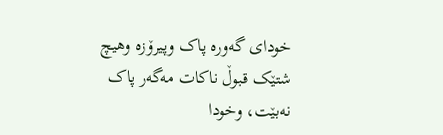خودای گەورە پاک وپیرۆزە وهیچ شتێک قبوڵ ناکات مەگەر پاک نەبێت، وخودا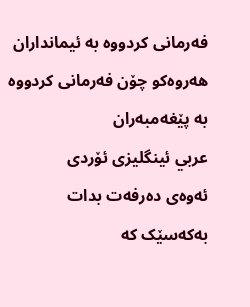فەرمانی کردووە بە ئیمانداران هەروەکو چۆن فەرمانی کردووە بە پێغەمبەران
عربي ئینگلیزی ئۆردی
ئەوەى دەرفەت بدات بەکەسێک کە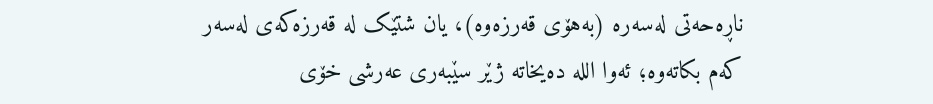ناڕەحەتی لەسەرە (بەهۆی قەرزەوە)، یان شتێک لە قەرزەکەی لەسەر کەم بکاتەوە؛ ئەوا اللە دەیخاتە ژێر سێبەری عەرشی خۆی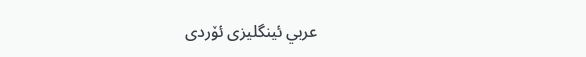عربي ئینگلیزی ئۆردی